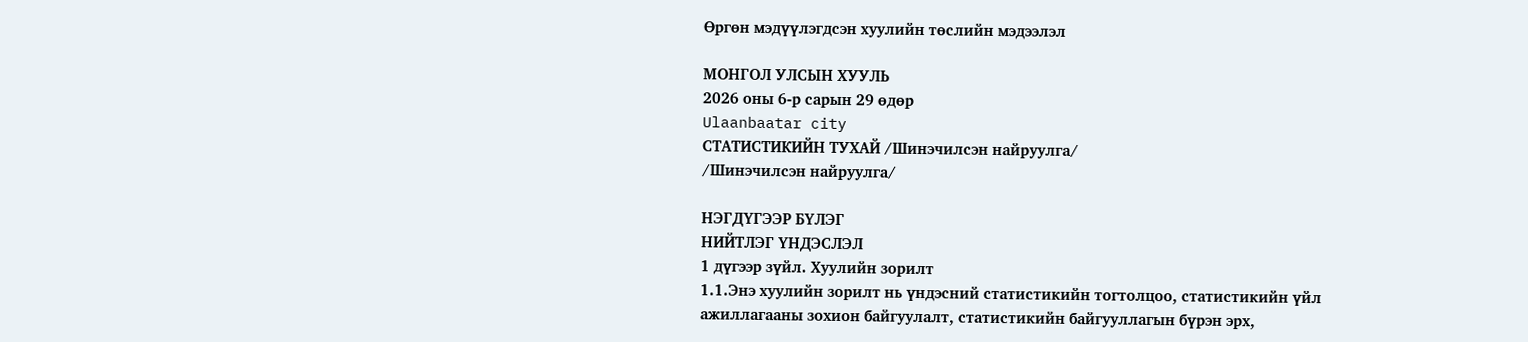Өргөн мэдүүлэгдсэн хуулийн төслийн мэдээлэл

МОНГОЛ УЛСЫН ХУУЛЬ
2026 оны 6-р сарын 29 өдөр
Ulaanbaatar city
СТАТИСТИКИЙН ТУХАЙ /Шинэчилсэн найруулга/
/Шинэчилсэн найруулга/

НЭГДҮГЭЭР БҮЛЭГ
НИЙТЛЭГ ҮНДЭСЛЭЛ
1 дүгээр зүйл. Хуулийн зорилт
1.1.Энэ хуулийн зорилт нь үндэсний статистикийн тогтолцоо, статистикийн үйл ажиллагааны зохион байгуулалт, статистикийн байгууллагын бүрэн эрх,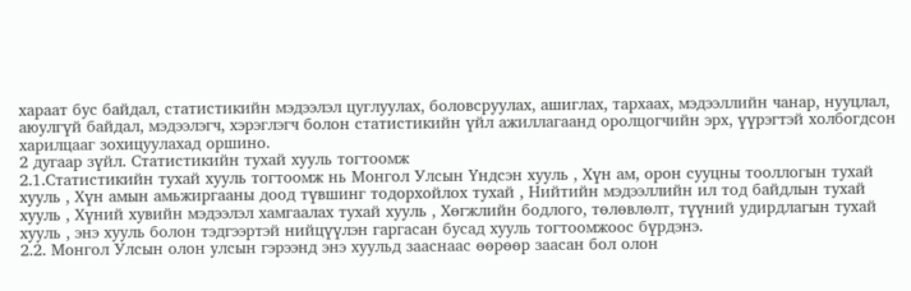хараат бус байдал, статистикийн мэдээлэл цуглуулах, боловсруулах, ашиглах, тархаах, мэдээллийн чанар, нууцлал, аюулгүй байдал, мэдээлэгч, хэрэглэгч болон статистикийн үйл ажиллагаанд оролцогчийн эрх, үүрэгтэй холбогдсон харилцааг зохицуулахад оршино.
2 дугаар зүйл. Статистикийн тухай хууль тогтоомж
2.1.Статистикийн тухай хууль тогтоомж нь Монгол Улсын Үндсэн хууль , Хүн ам, орон сууцны тооллогын тухай хууль , Хүн амын амьжиргааны доод түвшинг тодорхойлох тухай , Нийтийн мэдээллийн ил тод байдлын тухай хууль , Хүний хувийн мэдээлэл хамгаалах тухай хууль , Хөгжлийн бодлого, төлөвлөлт, түүний удирдлагын тухай хууль , энэ хууль болон тэдгээртэй нийцүүлэн гаргасан бусад хууль тогтоомжоос бүрдэнэ.
2.2. Монгол Улсын олон улсын гэрээнд энэ хуульд зааснаас өөрөөр заасан бол олон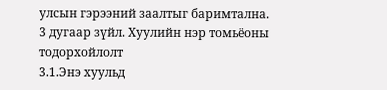улсын гэрээний заалтыг баримтална.
3 дугаар зүйл. Хуулийн нэр томьёоны тодорхойлолт
3.1.Энэ хуульд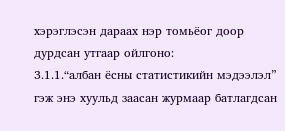хэрэглэсэн дараах нэр томьёог доор дурдсан утгаар ойлгоно:
3.1.1.“албан ёсны статистикийн мэдээлэл” гэж энэ хуульд заасан журмаар батлагдсан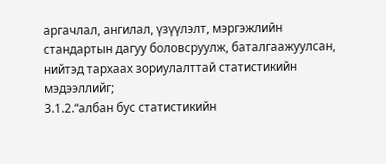аргачлал, ангилал, үзүүлэлт, мэргэжлийн стандартын дагуу боловсруулж, баталгаажуулсан, нийтэд тархаах зориулалттай статистикийн мэдээллийг;
3.1.2.“албан бус статистикийн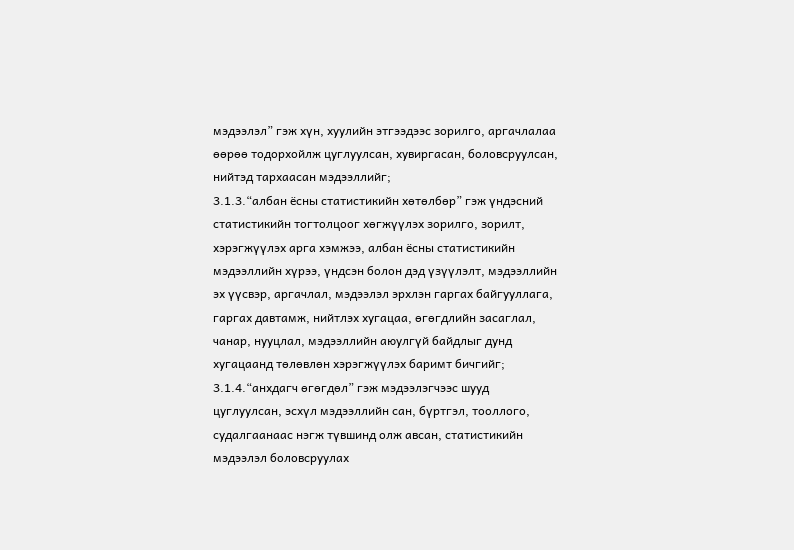мэдээлэл” гэж хүн, хуулийн этгээдээс зорилго, аргачлалаа өөрөө тодорхойлж цуглуулсан, хувиргасан, боловсруулсан, нийтэд тархаасан мэдээллийг;
3.1.3.“албан ёсны статистикийн хөтөлбөр” гэж үндэсний статистикийн тогтолцоог хөгжүүлэх зорилго, зорилт, хэрэгжүүлэх арга хэмжээ, албан ёсны статистикийн мэдээллийн хүрээ, үндсэн болон дэд үзүүлэлт, мэдээллийн эх үүсвэр, аргачлал, мэдээлэл эрхлэн гаргах байгууллага, гаргах давтамж, нийтлэх хугацаа, өгөгдлийн засаглал, чанар, нууцлал, мэдээллийн аюулгүй байдлыг дунд хугацаанд төлөвлөн хэрэгжүүлэх баримт бичгийг;
3.1.4.“анхдагч өгөгдөл” гэж мэдээлэгчээс шууд цуглуулсан, эсхүл мэдээллийн сан, бүртгэл, тооллого, судалгаанаас нэгж түвшинд олж авсан, статистикийн мэдээлэл боловсруулах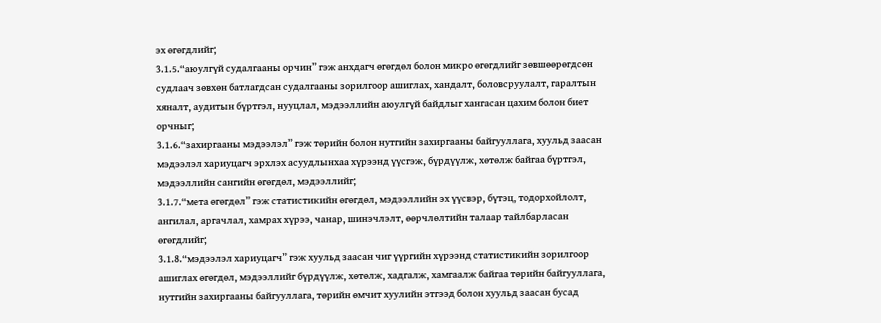эх өгөгдлийг;
3.1.5.“аюулгүй судалгааны орчин” гэж анхдагч өгөгдөл болон микро өгөгдлийг зөвшөөрөгдсөн судлаач зөвхөн батлагдсан судалгааны зорилгоор ашиглах, хандалт, боловсруулалт, гаралтын хяналт, аудитын бүртгэл, нууцлал, мэдээллийн аюулгүй байдлыг хангасан цахим болон биет орчныг;
3.1.6.“захиргааны мэдээлэл” гэж төрийн болон нутгийн захиргааны байгууллага, хуульд заасан мэдээлэл хариуцагч эрхлэх асуудлынхаа хүрээнд үүсгэж, бүрдүүлж, хөтөлж байгаа бүртгэл, мэдээллийн сангийн өгөгдөл, мэдээллийг;
3.1.7.“мета өгөгдөл” гэж статистикийн өгөгдөл, мэдээллийн эх үүсвэр, бүтэц, тодорхойлолт, ангилал, аргачлал, хамрах хүрээ, чанар, шинэчлэлт, өөрчлөлтийн талаар тайлбарласан өгөгдлийг;
3.1.8.“мэдээлэл хариуцагч” гэж хуульд заасан чиг үүргийн хүрээнд статистикийн зорилгоор ашиглах өгөгдөл, мэдээллийг бүрдүүлж, хөтөлж, хадгалж, хамгаалж байгаа төрийн байгууллага, нутгийн захиргааны байгууллага, төрийн өмчит хуулийн этгээд болон хуульд заасан бусад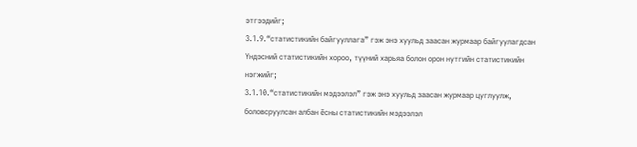этгээдийг;
3.1.9.“статистикийн байгууллага” гэж энэ хуульд заасан журмаар байгуулагдсан Үндэсний статистикийн хороо, түүний харьяа болон орон нутгийн статистикийн нэгжийг;
3.1.10.“статистикийн мэдээлэл” гэж энэ хуульд заасан журмаар цуглуулж, боловсруулсан албан ёсны статистикийн мэдээлэл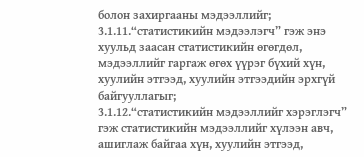болон захиргааны мэдээллийг;
3.1.11.“статистикийн мэдээлэгч” гэж энэ хуульд заасан статистикийн өгөгдөл, мэдээллийг гаргаж өгөх үүрэг бүхий хүн, хуулийн этгээд, хуулийн этгээдийн эрхгүй байгууллагыг;
3.1.12.“статистикийн мэдээллийг хэрэглэгч” гэж статистикийн мэдээллийг хүлээн авч, ашиглаж байгаа хүн, хуулийн этгээд,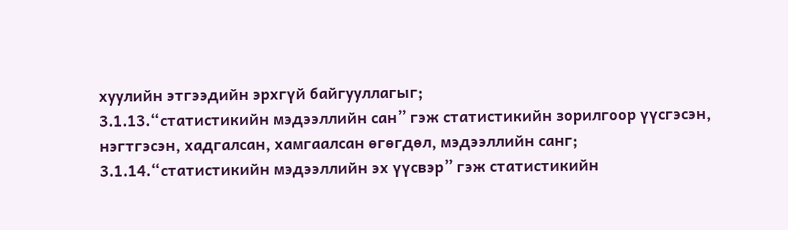хуулийн этгээдийн эрхгүй байгууллагыг;
3.1.13.“статистикийн мэдээллийн сан” гэж статистикийн зорилгоор үүсгэсэн, нэгтгэсэн, хадгалсан, хамгаалсан өгөгдөл, мэдээллийн санг;
3.1.14.“статистикийн мэдээллийн эх үүсвэр” гэж статистикийн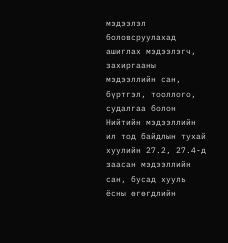мэдээлэл боловсруулахад ашиглах мэдээлэгч, захиргааны мэдээллийн сан, бүртгэл, тооллого, судалгаа болон Нийтийн мэдээллийн ил тод байдлын тухай хуулийн 27.2, 27.4-д заасан мэдээллийн сан, бусад хууль ёсны өгөгдлийн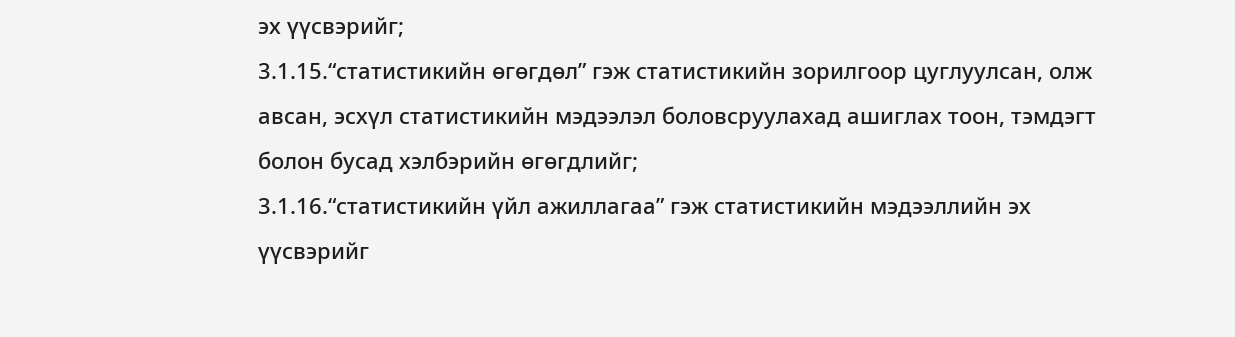эх үүсвэрийг;
3.1.15.“статистикийн өгөгдөл” гэж статистикийн зорилгоор цуглуулсан, олж авсан, эсхүл статистикийн мэдээлэл боловсруулахад ашиглах тоон, тэмдэгт болон бусад хэлбэрийн өгөгдлийг;
3.1.16.“статистикийн үйл ажиллагаа” гэж статистикийн мэдээллийн эх үүсвэрийг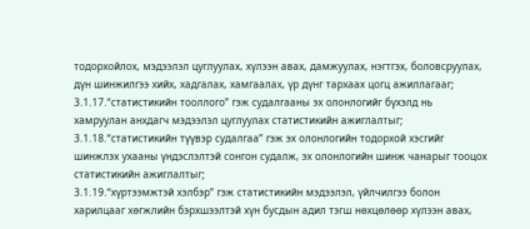тодорхойлох, мэдээлэл цуглуулах, хүлээн авах, дамжуулах, нэгтгэх, боловсруулах, дүн шинжилгээ хийх, хадгалах, хамгаалах, үр дүнг тархаах цогц ажиллагааг;
3.1.17.“статистикийн тооллого” гэж судалгааны эх олонлогийг бүхэлд нь хамруулан анхдагч мэдээлэл цуглуулах статистикийн ажиглалтыг;
3.1.18.“статистикийн түүвэр судалгаа” гэж эх олонлогийн тодорхой хэсгийг шинжлэх ухааны үндэслэлтэй сонгон судалж, эх олонлогийн шинж чанарыг тооцох статистикийн ажиглалтыг;
3.1.19.“хүртээмжтэй хэлбэр” гэж статистикийн мэдээлэл, үйлчилгээ болон харилцааг хөгжлийн бэрхшээлтэй хүн бусдын адил тэгш нөхцөлөөр хүлээн авах,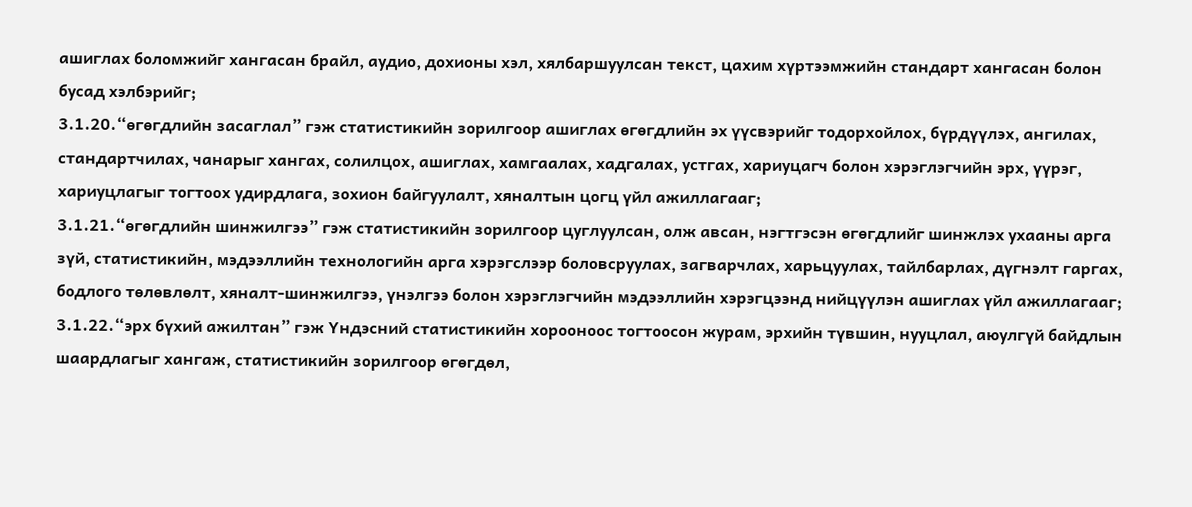ашиглах боломжийг хангасан брайл, аудио, дохионы хэл, хялбаршуулсан текст, цахим хүртээмжийн стандарт хангасан болон бусад хэлбэрийг;
3.1.20.“өгөгдлийн засаглал” гэж статистикийн зорилгоор ашиглах өгөгдлийн эх үүсвэрийг тодорхойлох, бүрдүүлэх, ангилах, стандартчилах, чанарыг хангах, солилцох, ашиглах, хамгаалах, хадгалах, устгах, хариуцагч болон хэрэглэгчийн эрх, үүрэг, хариуцлагыг тогтоох удирдлага, зохион байгуулалт, хяналтын цогц үйл ажиллагааг;
3.1.21.“өгөгдлийн шинжилгээ” гэж статистикийн зорилгоор цуглуулсан, олж авсан, нэгтгэсэн өгөгдлийг шинжлэх ухааны арга зүй, статистикийн, мэдээллийн технологийн арга хэрэгслээр боловсруулах, загварчлах, харьцуулах, тайлбарлах, дүгнэлт гаргах, бодлого төлөвлөлт, хяналт-шинжилгээ, үнэлгээ болон хэрэглэгчийн мэдээллийн хэрэгцээнд нийцүүлэн ашиглах үйл ажиллагааг;
3.1.22.“эрх бүхий ажилтан” гэж Үндэсний статистикийн хорооноос тогтоосон журам, эрхийн түвшин, нууцлал, аюулгүй байдлын шаардлагыг хангаж, статистикийн зорилгоор өгөгдөл,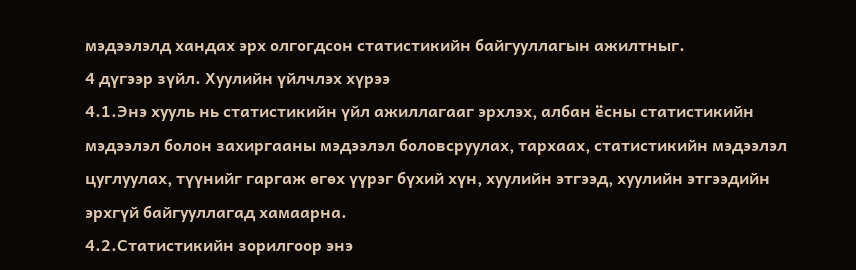мэдээлэлд хандах эрх олгогдсон статистикийн байгууллагын ажилтныг.
4 дүгээр зүйл. Хуулийн үйлчлэх хүрээ
4.1.Энэ хууль нь статистикийн үйл ажиллагааг эрхлэх, албан ёсны статистикийн мэдээлэл болон захиргааны мэдээлэл боловсруулах, тархаах, статистикийн мэдээлэл цуглуулах, түүнийг гаргаж өгөх үүрэг бүхий хүн, хуулийн этгээд, хуулийн этгээдийн эрхгүй байгууллагад хамаарна.
4.2.Статистикийн зорилгоор энэ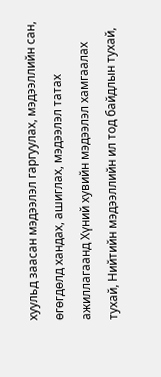хуульд заасан мэдээлэл гаргуулах, мэдээллийн сан, өгөгдөлд хандах, ашиглах, мэдээлэл татах ажиллагаанд Хүний хувийн мэдээлэл хамгаалах тухай, Нийтийн мэдээллийн ил тод байдлын тухай,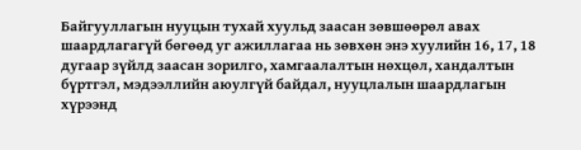Байгууллагын нууцын тухай хуульд заасан зөвшөөрөл авах шаардлагагүй бөгөөд уг ажиллагаа нь зөвхөн энэ хуулийн 16, 17, 18 дугаар зүйлд заасан зорилго, хамгаалалтын нөхцөл, хандалтын бүртгэл, мэдээллийн аюулгүй байдал, нууцлалын шаардлагын хүрээнд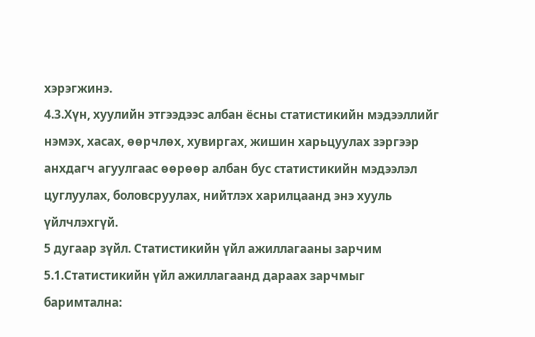хэрэгжинэ.
4.3.Хүн, хуулийн этгээдээс албан ёсны статистикийн мэдээллийг нэмэх, хасах, өөрчлөх, хувиргах, жишин харьцуулах зэргээр анхдагч агуулгаас өөрөөр албан бус статистикийн мэдээлэл цуглуулах, боловсруулах, нийтлэх харилцаанд энэ хууль үйлчлэхгүй.
5 дугаар зүйл. Статистикийн үйл ажиллагааны зарчим
5.1.Статистикийн үйл ажиллагаанд дараах зарчмыг баримтална: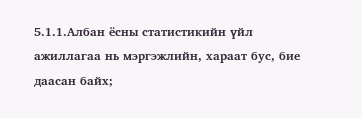5.1.1.Албан ёсны статистикийн үйл ажиллагаа нь мэргэжлийн, хараат бус, бие даасан байх;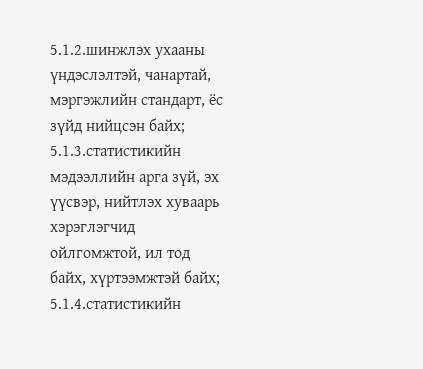5.1.2.шинжлэх ухааны үндэслэлтэй, чанартай, мэргэжлийн стандарт, ёс зүйд нийцсэн байх;
5.1.3.статистикийн мэдээллийн арга зүй, эх үүсвэр, нийтлэх хуваарь хэрэглэгчид ойлгомжтой, ил тод байх, хүртээмжтэй байх;
5.1.4.статистикийн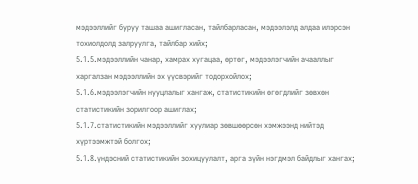мэдээллийг буруу ташаа ашигласан, тайлбарласан, мэдээлэлд алдаа илэрсэн тохиолдолд залруулга, тайлбар хийх;
5.1.5.мэдээллийн чанар, хамрах хугацаа, өртөг, мэдээлэгчийн ачааллыг харгалзан мэдээллийн эх үүсвэрийг тодорхойлох;
5.1.6.мэдээлэгчийн нууцлалыг хангаж, статистикийн өгөгдлийг зөвхөн статистикийн зорилгоор ашиглах;
5.1.7.статистикийн мэдээллийг хуулиар зөвшөөрсөн хэмжээнд нийтэд хүртээмжтэй болгох;
5.1.8.үндэсний статистикийн зохицуулалт, арга зүйн нэгдмэл байдлыг хангах;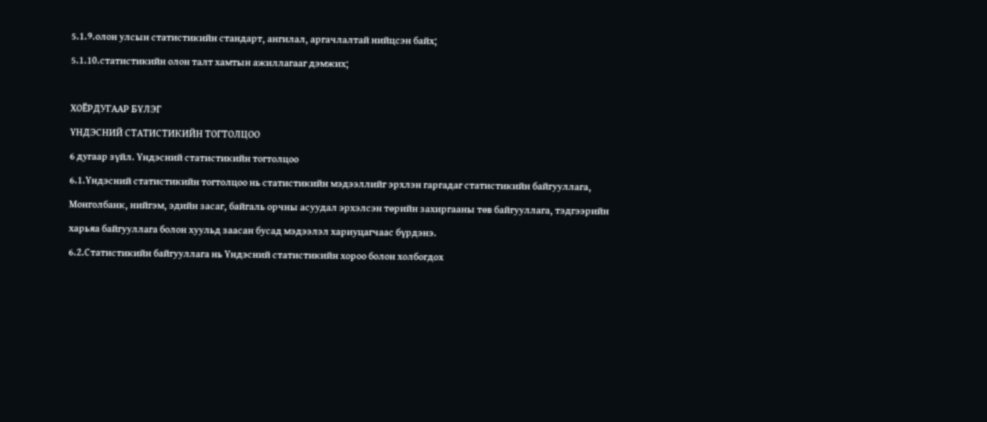5.1.9.олон улсын статистикийн стандарт, ангилал, аргачлалтай нийцсэн байх;
5.1.10.статистикийн олон талт хамтын ажиллагааг дэмжих;

ХОЁРДУГААР БҮЛЭГ
ҮНДЭСНИЙ СТАТИСТИКИЙН ТОГТОЛЦОО
6 дугаар зүйл. Үндэсний статистикийн тогтолцоо
6.1.Үндэсний статистикийн тогтолцоо нь статистикийн мэдээллийг эрхлэн гаргадаг статистикийн байгууллага, Монголбанк, нийгэм, эдийн засаг, байгаль орчны асуудал эрхэлсэн төрийн захиргааны төв байгууллага, тэдгээрийн харьяа байгууллага болон хуульд заасан бусад мэдээлэл хариуцагчаас бүрдэнэ.
6.2.Статистикийн байгууллага нь Үндэсний статистикийн хороо болон холбогдох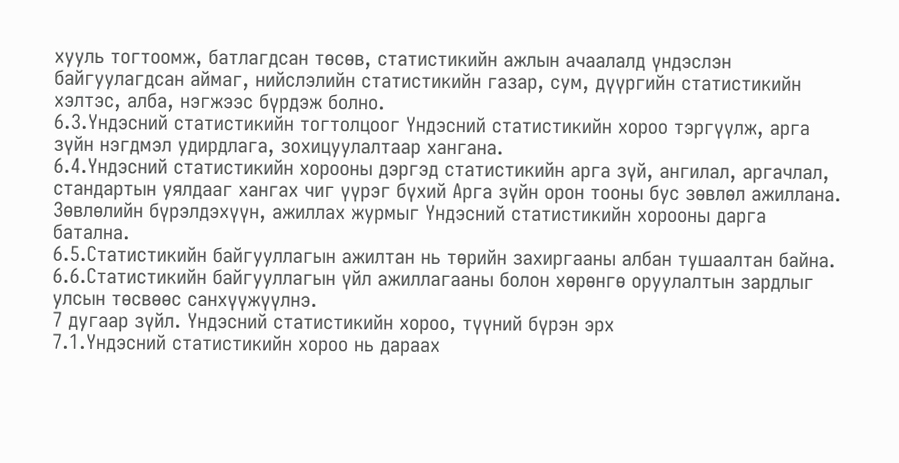хууль тогтоомж, батлагдсан төсөв, статистикийн ажлын ачаалалд үндэслэн байгуулагдсан аймаг, нийслэлийн статистикийн газар, сум, дүүргийн статистикийн хэлтэс, алба, нэгжээс бүрдэж болно.
6.3.Үндэсний статистикийн тогтолцоог Үндэсний статистикийн хороо тэргүүлж, арга зүйн нэгдмэл удирдлага, зохицуулалтаар хангана.
6.4.Үндэсний статистикийн хорооны дэргэд статистикийн арга зүй, ангилал, аргачлал, стандартын уялдааг хангах чиг үүрэг бүхий Арга зүйн орон тооны бус зөвлөл ажиллана. Зөвлөлийн бүрэлдэхүүн, ажиллах журмыг Үндэсний статистикийн хорооны дарга батална.
6.5.Статистикийн байгууллагын ажилтан нь төрийн захиргааны албан тушаалтан байна.
6.6.Статистикийн байгууллагын үйл ажиллагааны болон хөрөнгө оруулалтын зардлыг улсын төсвөөс санхүүжүүлнэ.
7 дугаар зүйл. Үндэсний статистикийн хороо, түүний бүрэн эрх
7.1.Үндэсний статистикийн хороо нь дараах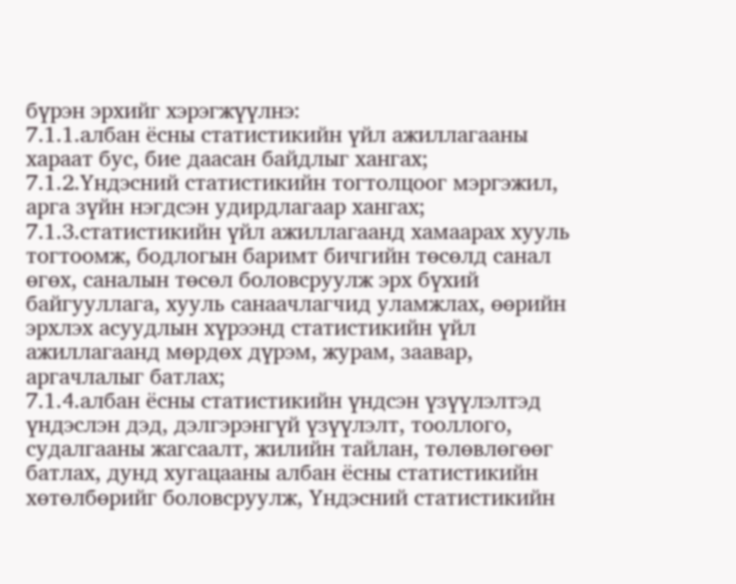бүрэн эрхийг хэрэгжүүлнэ:
7.1.1.албан ёсны статистикийн үйл ажиллагааны хараат бус, бие даасан байдлыг хангах;
7.1.2.Үндэсний статистикийн тогтолцоог мэргэжил, арга зүйн нэгдсэн удирдлагаар хангах;
7.1.3.статистикийн үйл ажиллагаанд хамаарах хууль тогтоомж, бодлогын баримт бичгийн төсөлд санал өгөх, саналын төсөл боловсруулж эрх бүхий байгууллага, хууль санаачлагчид уламжлах, өөрийн эрхлэх асуудлын хүрээнд статистикийн үйл ажиллагаанд мөрдөх дүрэм, журам, заавар, аргачлалыг батлах;
7.1.4.албан ёсны статистикийн үндсэн үзүүлэлтэд үндэслэн дэд, дэлгэрэнгүй үзүүлэлт, тооллого, судалгааны жагсаалт, жилийн тайлан, төлөвлөгөөг батлах, дунд хугацааны албан ёсны статистикийн хөтөлбөрийг боловсруулж, Үндэсний статистикийн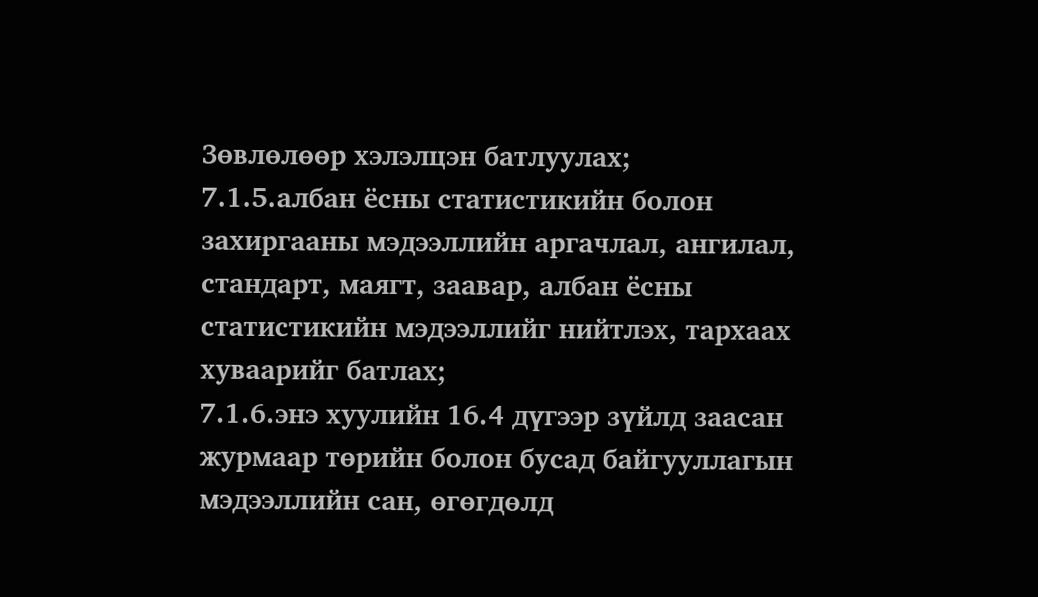Зөвлөлөөр хэлэлцэн батлуулах;
7.1.5.албан ёсны статистикийн болон захиргааны мэдээллийн аргачлал, ангилал, стандарт, маягт, заавар, албан ёсны статистикийн мэдээллийг нийтлэх, тархаах хуваарийг батлах;
7.1.6.энэ хуулийн 16.4 дүгээр зүйлд заасан журмаар төрийн болон бусад байгууллагын мэдээллийн сан, өгөгдөлд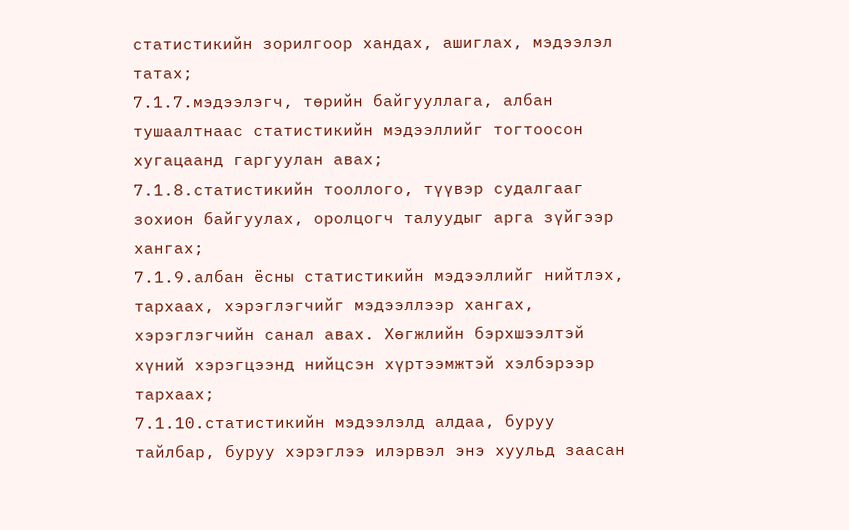статистикийн зорилгоор хандах, ашиглах, мэдээлэл татах;
7.1.7.мэдээлэгч, төрийн байгууллага, албан тушаалтнаас статистикийн мэдээллийг тогтоосон хугацаанд гаргуулан авах;
7.1.8.статистикийн тооллого, түүвэр судалгааг зохион байгуулах, оролцогч талуудыг арга зүйгээр хангах;
7.1.9.албан ёсны статистикийн мэдээллийг нийтлэх, тархаах, хэрэглэгчийг мэдээллээр хангах, хэрэглэгчийн санал авах. Хөгжлийн бэрхшээлтэй хүний хэрэгцээнд нийцсэн хүртээмжтэй хэлбэрээр тархаах;
7.1.10.статистикийн мэдээлэлд алдаа, буруу тайлбар, буруу хэрэглээ илэрвэл энэ хуульд заасан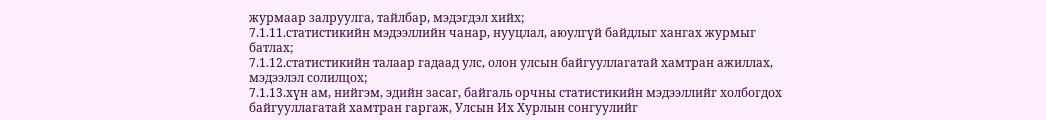журмаар залруулга, тайлбар, мэдэгдэл хийх;
7.1.11.статистикийн мэдээллийн чанар, нууцлал, аюулгүй байдлыг хангах журмыг батлах;
7.1.12.статистикийн талаар гадаад улс, олон улсын байгууллагатай хамтран ажиллах, мэдээлэл солилцох;
7.1.13.хүн ам, нийгэм, эдийн засаг, байгаль орчны статистикийн мэдээллийг холбогдох байгууллагатай хамтран гаргаж, Улсын Их Хурлын сонгуулийг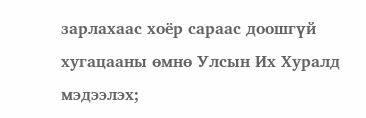зарлахаас хоёр сараас доошгүй хугацааны өмнө Улсын Их Хуралд мэдээлэх;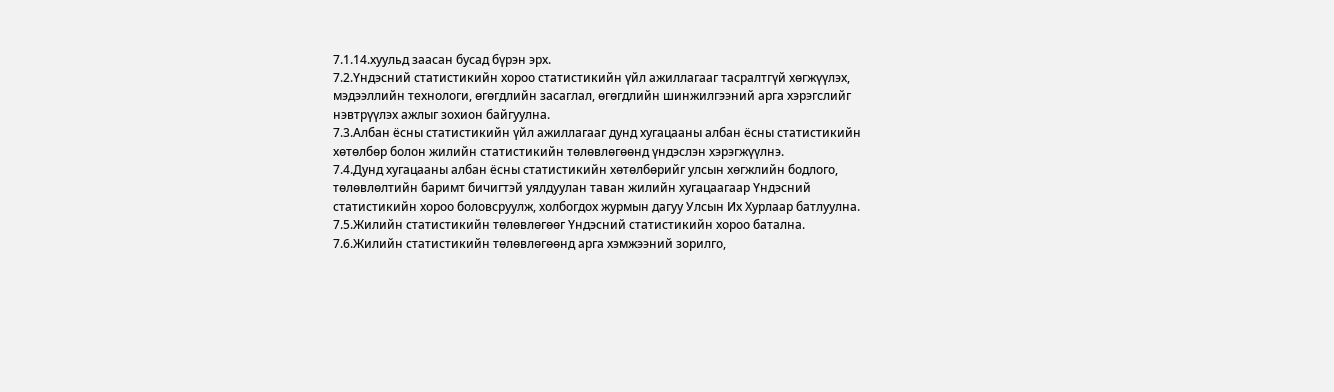7.1.14.хуульд заасан бусад бүрэн эрх.
7.2.Үндэсний статистикийн хороо статистикийн үйл ажиллагааг тасралтгүй хөгжүүлэх, мэдээллийн технологи, өгөгдлийн засаглал, өгөгдлийн шинжилгээний арга хэрэгслийг нэвтрүүлэх ажлыг зохион байгуулна.
7.3.Албан ёсны статистикийн үйл ажиллагааг дунд хугацааны албан ёсны статистикийн хөтөлбөр болон жилийн статистикийн төлөвлөгөөнд үндэслэн хэрэгжүүлнэ.
7.4.Дунд хугацааны албан ёсны статистикийн хөтөлбөрийг улсын хөгжлийн бодлого, төлөвлөлтийн баримт бичигтэй уялдуулан таван жилийн хугацаагаар Үндэсний статистикийн хороо боловсруулж, холбогдох журмын дагуу Улсын Их Хурлаар батлуулна.
7.5.Жилийн статистикийн төлөвлөгөөг Үндэсний статистикийн хороо батална.
7.6.Жилийн статистикийн төлөвлөгөөнд арга хэмжээний зорилго,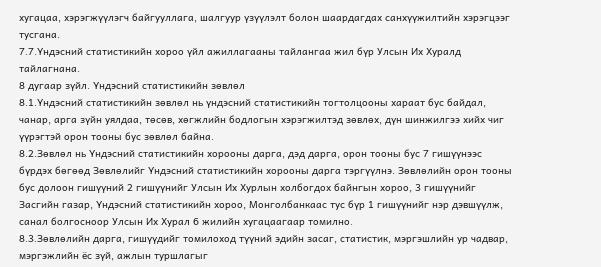хугацаа, хэрэгжүүлэгч байгууллага, шалгуур үзүүлэлт болон шаардагдах санхүүжилтийн хэрэгцээг тусгана.
7.7.Үндэсний статистикийн хороо үйл ажиллагааны тайлангаа жил бүр Улсын Их Хуралд тайлагнана.
8 дугаар зүйл. Үндэсний статистикийн зөвлөл
8.1.Үндэсний статистикийн зөвлөл нь үндэсний статистикийн тогтолцооны хараат бус байдал, чанар, арга зүйн уялдаа, төсөв, хөгжлийн бодлогын хэрэгжилтэд зөвлөх, дүн шинжилгээ хийх чиг үүрэгтэй орон тооны бус зөвлөл байна.
8.2.Зөвлөл нь Үндэсний статистикийн хорооны дарга, дэд дарга, орон тооны бус 7 гишүүнээс бүрдэх бөгөөд Зөвлөлийг Үндэсний статистикийн хорооны дарга тэргүүлнэ. Зөвлөлийн орон тооны бус долоон гишүүний 2 гишүүнийг Улсын Их Хурлын холбогдох байнгын хороо, 3 гишүүнийг Засгийн газар, Үндэсний статистикийн хороо, Монголбанкаас тус бүр 1 гишүүнийг нэр дэвшүүлж, санал болгосноор Улсын Их Хурал 6 жилийн хугацаагаар томилно.
8.3.Зөвлөлийн дарга, гишүүдийг томилоход түүний эдийн засаг, статистик, мэргэшлийн ур чадвар, мэргэжлийн ёс зүй, ажлын туршлагыг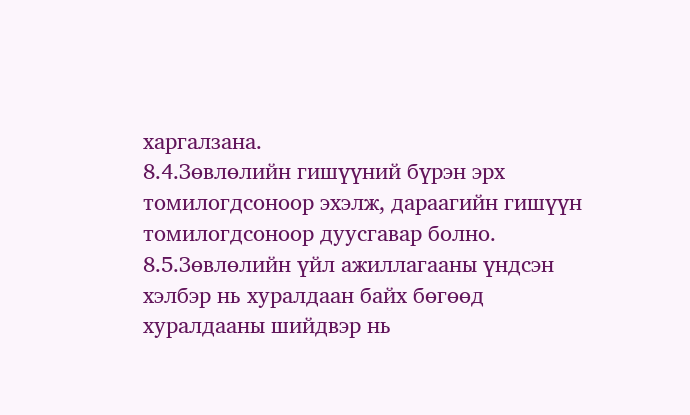харгалзана.
8.4.Зөвлөлийн гишүүний бүрэн эрх томилогдсоноор эхэлж, дараагийн гишүүн томилогдсоноор дуусгавар болно.
8.5.Зөвлөлийн үйл ажиллагааны үндсэн хэлбэр нь хуралдаан байх бөгөөд хуралдааны шийдвэр нь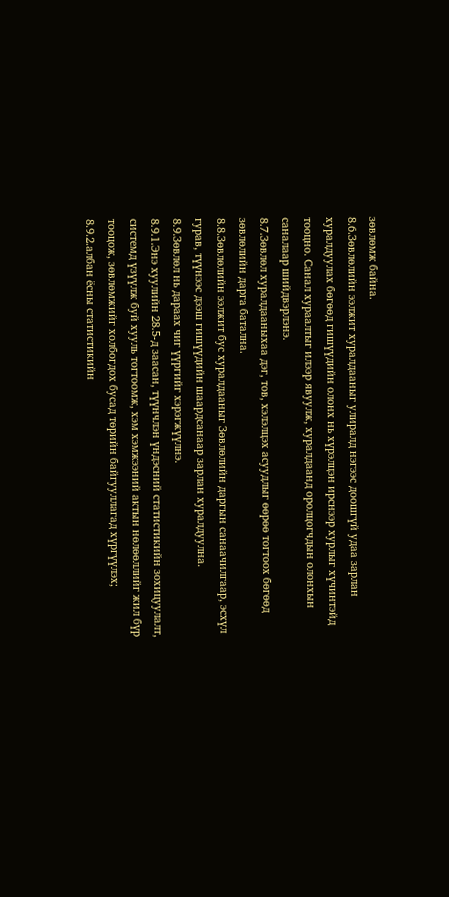зөвлөмж байна.
8.6.Зөвлөлийн ээлжит хуралдааныг улиралд нэгээс доошгүй удаа зарлан хуралдуулах бөгөөд гишүүдийн олонх нь хүрэлцэн ирснээр хурлыг хүчинтэйд тооцно. Санал хураалтыг илээр явуулж, хуралдаанд оролцогчдын олонхын саналаар шийдвэрлэнэ.
8.7.Зөвлөл хуралдааныхаа дэг, тов, хэлэлцэх асуудлыг өөрөө тогтоох бөгөөд зөвлөлийн дарга батална.
8.8.Зөвлөлийн ээлжит бус хуралдааныг Зөвлөлийн даргын санаачилгаар, эсхүл гурав, түүнээс дээш гишүүдийн шаардсанаар зарлан хуралдуулна.
8.9.Зөвлөл нь дараах чиг үүргийг хэрэгжүүлнэ.
8.9.1.Энэ хуулийн 28.5-д заасан, түүнчлэн үндэсний статистикийн зохицуулалт, системд үзүүлж буй хууль тогтоомж, хэм хэмжээний актын нөлөөллийг жил бүр тооцож, зөвлөмжийг холбогдох бусад төрийн байгууллагад хүргүүлэх;
8.9.2.албан ёсны статистикийн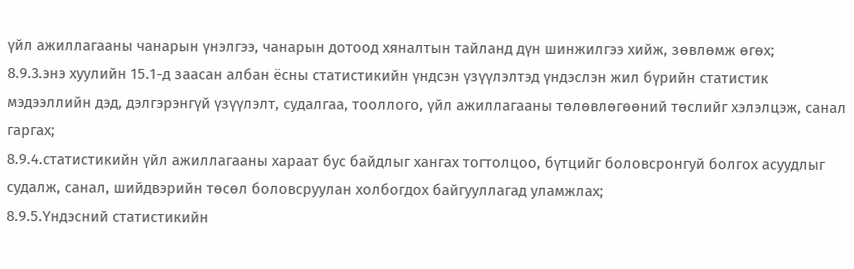үйл ажиллагааны чанарын үнэлгээ, чанарын дотоод хяналтын тайланд дүн шинжилгээ хийж, зөвлөмж өгөх;
8.9.3.энэ хуулийн 15.1-д заасан албан ёсны статистикийн үндсэн үзүүлэлтэд үндэслэн жил бүрийн статистик мэдээллийн дэд, дэлгэрэнгүй үзүүлэлт, судалгаа, тооллого, үйл ажиллагааны төлөвлөгөөний төслийг хэлэлцэж, санал гаргах;
8.9.4.статистикийн үйл ажиллагааны хараат бус байдлыг хангах тогтолцоо, бүтцийг боловсронгуй болгох асуудлыг судалж, санал, шийдвэрийн төсөл боловсруулан холбогдох байгууллагад уламжлах;
8.9.5.Үндэсний статистикийн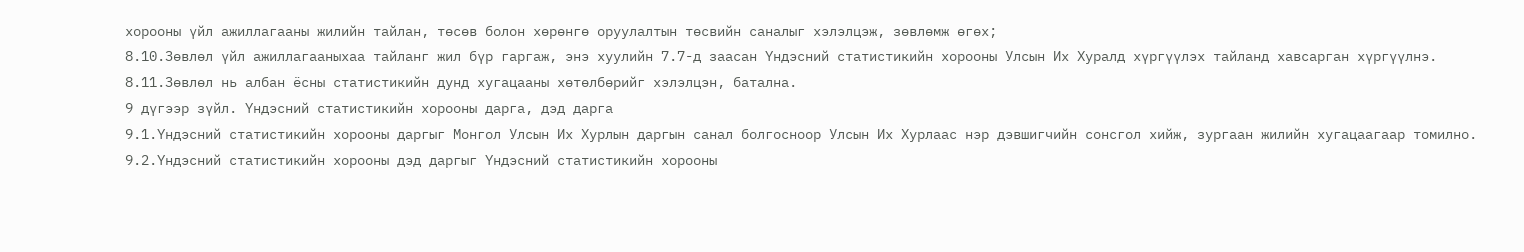хорооны үйл ажиллагааны жилийн тайлан, төсөв болон хөрөнгө оруулалтын төсвийн саналыг хэлэлцэж, зөвлөмж өгөх;
8.10.Зөвлөл үйл ажиллагааныхаа тайланг жил бүр гаргаж, энэ хуулийн 7.7-д заасан Үндэсний статистикийн хорооны Улсын Их Хуралд хүргүүлэх тайланд хавсарган хүргүүлнэ.
8.11.Зөвлөл нь албан ёсны статистикийн дунд хугацааны хөтөлбөрийг хэлэлцэн, батална.
9 дүгээр зүйл. Үндэсний статистикийн хорооны дарга, дэд дарга
9.1.Үндэсний статистикийн хорооны даргыг Монгол Улсын Их Хурлын даргын санал болгосноор Улсын Их Хурлаас нэр дэвшигчийн сонсгол хийж, зургаан жилийн хугацаагаар томилно.
9.2.Үндэсний статистикийн хорооны дэд даргыг Үндэсний статистикийн хорооны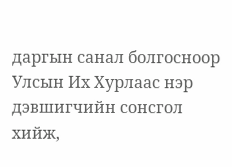даргын санал болгосноор Улсын Их Хурлаас нэр дэвшигчийн сонсгол хийж,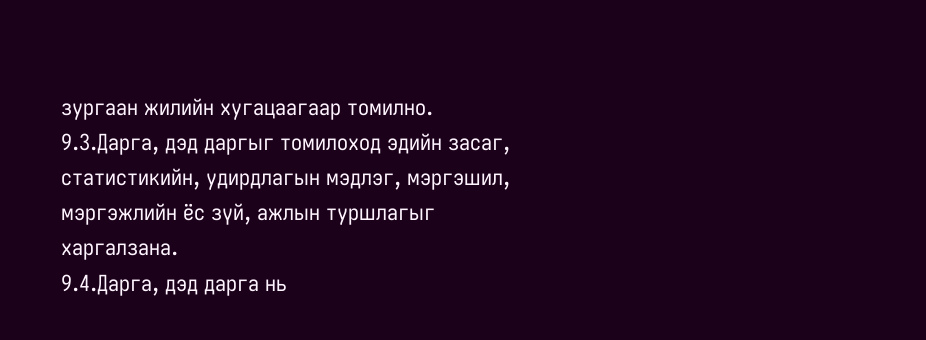зургаан жилийн хугацаагаар томилно.
9.3.Дарга, дэд даргыг томилоход эдийн засаг, статистикийн, удирдлагын мэдлэг, мэргэшил, мэргэжлийн ёс зүй, ажлын туршлагыг харгалзана.
9.4.Дарга, дэд дарга нь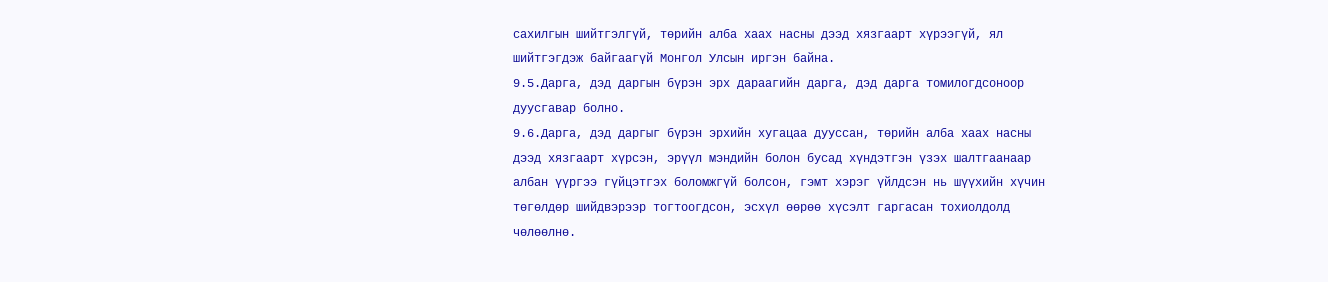сахилгын шийтгэлгүй, төрийн алба хаах насны дээд хязгаарт хүрээгүй, ял шийтгэгдэж байгаагүй Монгол Улсын иргэн байна.
9.5.Дарга, дэд даргын бүрэн эрх дараагийн дарга, дэд дарга томилогдсоноор дуусгавар болно.
9.6.Дарга, дэд даргыг бүрэн эрхийн хугацаа дууссан, төрийн алба хаах насны дээд хязгаарт хүрсэн, эрүүл мэндийн болон бусад хүндэтгэн үзэх шалтгаанаар албан үүргээ гүйцэтгэх боломжгүй болсон, гэмт хэрэг үйлдсэн нь шүүхийн хүчин төгөлдөр шийдвэрээр тогтоогдсон, эсхүл өөрөө хүсэлт гаргасан тохиолдолд чөлөөлнө.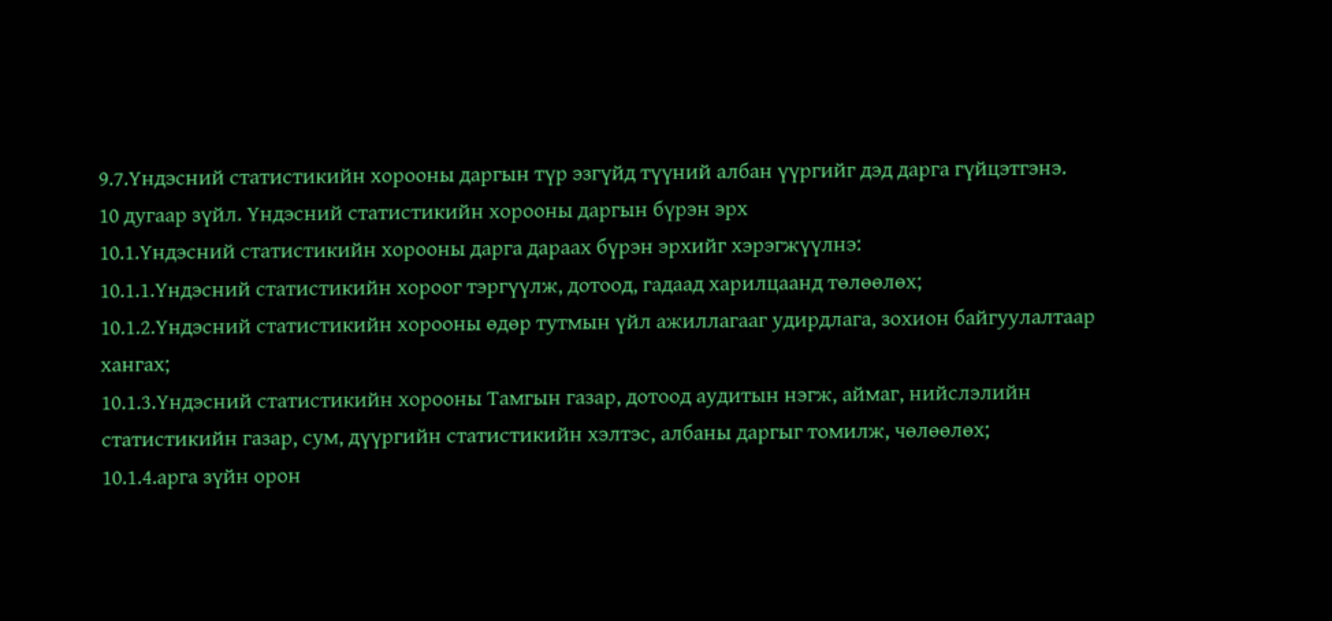9.7.Үндэсний статистикийн хорооны даргын түр эзгүйд түүний албан үүргийг дэд дарга гүйцэтгэнэ.
10 дугаар зүйл. Үндэсний статистикийн хорооны даргын бүрэн эрх
10.1.Үндэсний статистикийн хорооны дарга дараах бүрэн эрхийг хэрэгжүүлнэ:
10.1.1.Үндэсний статистикийн хороог тэргүүлж, дотоод, гадаад харилцаанд төлөөлөх;
10.1.2.Үндэсний статистикийн хорооны өдөр тутмын үйл ажиллагааг удирдлага, зохион байгуулалтаар хангах;
10.1.3.Үндэсний статистикийн хорооны Тамгын газар, дотоод аудитын нэгж, аймаг, нийслэлийн статистикийн газар, сум, дүүргийн статистикийн хэлтэс, албаны даргыг томилж, чөлөөлөх;
10.1.4.арга зүйн орон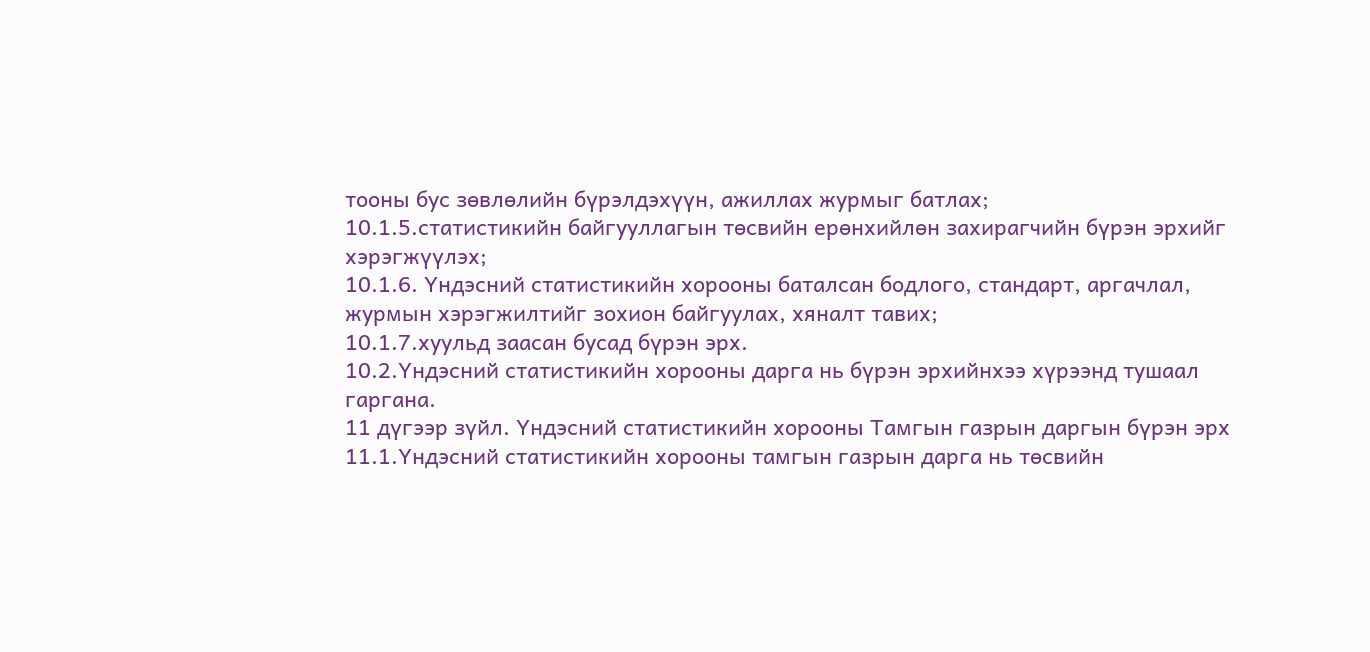тооны бус зөвлөлийн бүрэлдэхүүн, ажиллах журмыг батлах;
10.1.5.статистикийн байгууллагын төсвийн ерөнхийлөн захирагчийн бүрэн эрхийг хэрэгжүүлэх;
10.1.6. Үндэсний статистикийн хорооны баталсан бодлого, стандарт, аргачлал, журмын хэрэгжилтийг зохион байгуулах, хяналт тавих;
10.1.7.хуульд заасан бусад бүрэн эрх.
10.2.Үндэсний статистикийн хорооны дарга нь бүрэн эрхийнхээ хүрээнд тушаал гаргана.
11 дүгээр зүйл. Үндэсний статистикийн хорооны Тамгын газрын даргын бүрэн эрх
11.1.Үндэсний статистикийн хорооны тамгын газрын дарга нь төсвийн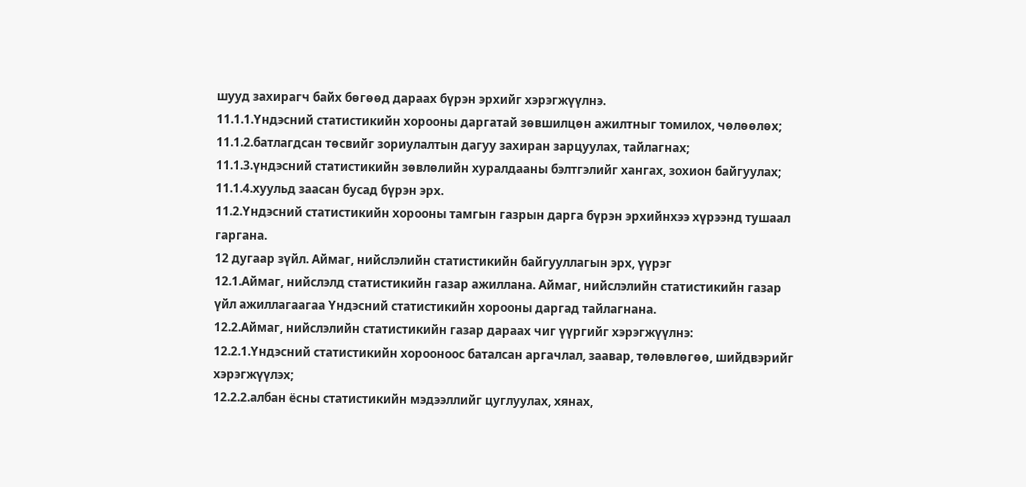шууд захирагч байх бөгөөд дараах бүрэн эрхийг хэрэгжүүлнэ.
11.1.1.Үндэсний статистикийн хорооны даргатай зөвшилцөн ажилтныг томилох, чөлөөлөх;
11.1.2.батлагдсан төсвийг зориулалтын дагуу захиран зарцуулах, тайлагнах;
11.1.3.үндэсний статистикийн зөвлөлийн хуралдааны бэлтгэлийг хангах, зохион байгуулах;
11.1.4.хуульд заасан бусад бүрэн эрх.
11.2.Үндэсний статистикийн хорооны тамгын газрын дарга бүрэн эрхийнхээ хүрээнд тушаал гаргана.
12 дугаар зүйл. Аймаг, нийслэлийн статистикийн байгууллагын эрх, үүрэг
12.1.Аймаг, нийслэлд статистикийн газар ажиллана. Аймаг, нийслэлийн статистикийн газар үйл ажиллагаагаа Үндэсний статистикийн хорооны даргад тайлагнана.
12.2.Аймаг, нийслэлийн статистикийн газар дараах чиг үүргийг хэрэгжүүлнэ:
12.2.1.Үндэсний статистикийн хорооноос баталсан аргачлал, заавар, төлөвлөгөө, шийдвэрийг хэрэгжүүлэх;
12.2.2.албан ёсны статистикийн мэдээллийг цуглуулах, хянах,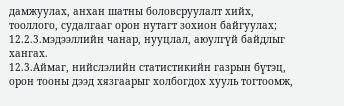дамжуулах, анхан шатны боловсруулалт хийх, тооллого, судалгааг орон нутагт зохион байгуулах;
12.2.3.мэдээллийн чанар, нууцлал, аюулгүй байдлыг хангах.
12.3.Аймаг, нийслэлийн статистикийн газрын бүтэц, орон тооны дээд хязгаарыг холбогдох хууль тогтоомж,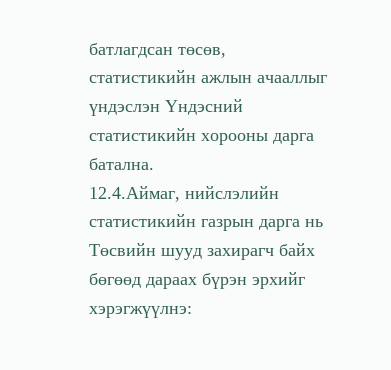батлагдсан төсөв, статистикийн ажлын ачааллыг үндэслэн Үндэсний статистикийн хорооны дарга батална.
12.4.Аймаг, нийслэлийн статистикийн газрын дарга нь Төсвийн шууд захирагч байх бөгөөд дараах бүрэн эрхийг хэрэгжүүлнэ: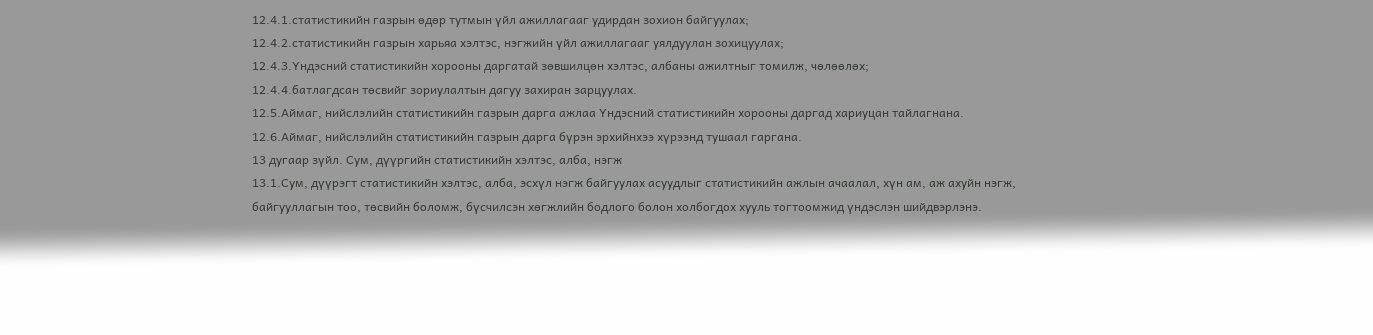12.4.1.статистикийн газрын өдөр тутмын үйл ажиллагааг удирдан зохион байгуулах;
12.4.2.статистикийн газрын харьяа хэлтэс, нэгжийн үйл ажиллагааг уялдуулан зохицуулах;
12.4.3.Үндэсний статистикийн хорооны даргатай зөвшилцөн хэлтэс, албаны ажилтныг томилж, чөлөөлөх;
12.4.4.батлагдсан төсвийг зориулалтын дагуу захиран зарцуулах.
12.5.Аймаг, нийслэлийн статистикийн газрын дарга ажлаа Үндэсний статистикийн хорооны даргад хариуцан тайлагнана.
12.6.Аймаг, нийслэлийн статистикийн газрын дарга бүрэн эрхийнхээ хүрээнд тушаал гаргана.
13 дугаар зүйл. Сум, дүүргийн статистикийн хэлтэс, алба, нэгж
13.1.Сум, дүүрэгт статистикийн хэлтэс, алба, эсхүл нэгж байгуулах асуудлыг статистикийн ажлын ачаалал, хүн ам, аж ахуйн нэгж, байгууллагын тоо, төсвийн боломж, бүсчилсэн хөгжлийн бодлого болон холбогдох хууль тогтоомжид үндэслэн шийдвэрлэнэ.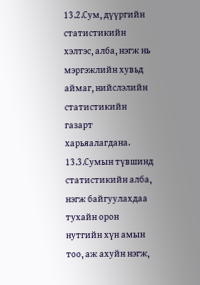13.2.Сум, дүүргийн статистикийн хэлтэс, алба, нэгж нь мэргэжлийн хувьд аймаг, нийслэлийн статистикийн газарт харьяалагдана.
13.3.Сумын түвшинд статистикийн алба, нэгж байгуулахдаа тухайн орон нутгийн хүн амын тоо, аж ахуйн нэгж,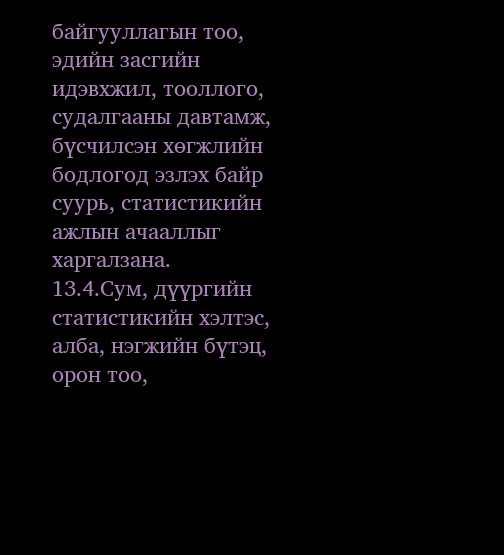байгууллагын тоо, эдийн засгийн идэвхжил, тооллого, судалгааны давтамж, бүсчилсэн хөгжлийн бодлогод эзлэх байр суурь, статистикийн ажлын ачааллыг харгалзана.
13.4.Сум, дүүргийн статистикийн хэлтэс, алба, нэгжийн бүтэц, орон тоо,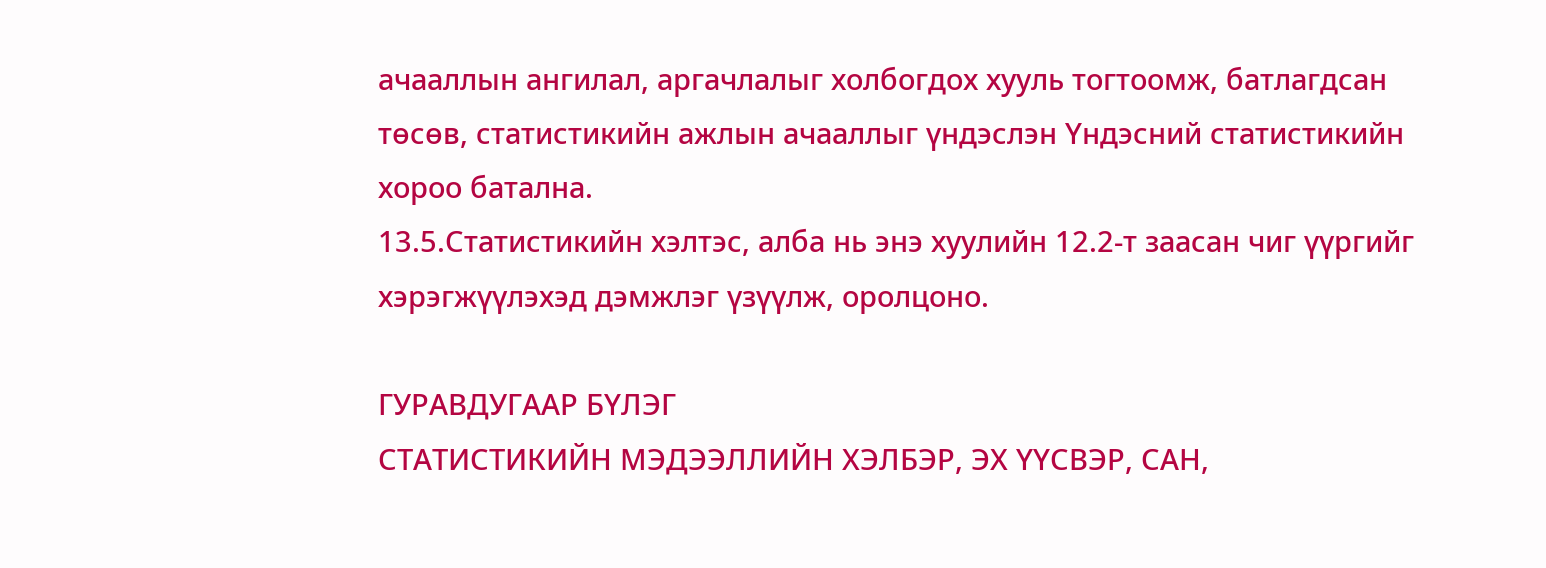ачааллын ангилал, аргачлалыг холбогдох хууль тогтоомж, батлагдсан төсөв, статистикийн ажлын ачааллыг үндэслэн Үндэсний статистикийн хороо батална.
13.5.Статистикийн хэлтэс, алба нь энэ хуулийн 12.2-т заасан чиг үүргийг хэрэгжүүлэхэд дэмжлэг үзүүлж, оролцоно.

ГУРАВДУГААР БҮЛЭГ
СТАТИСТИКИЙН МЭДЭЭЛЛИЙН ХЭЛБЭР, ЭХ ҮҮСВЭР, САН,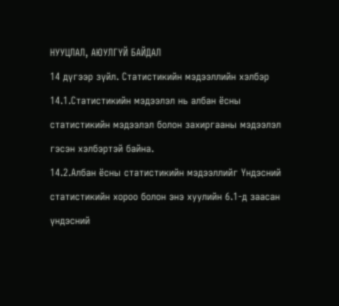НУУЦЛАЛ, АЮУЛГҮЙ БАЙДАЛ
14 дүгээр зүйл. Статистикийн мэдээллийн хэлбэр
14.1.Статистикийн мэдээлэл нь албан ёсны статистикийн мэдээлэл болон захиргааны мэдээлэл гэсэн хэлбэртэй байна.
14.2.Албан ёсны статистикийн мэдээллийг Үндэсний статистикийн хороо болон энэ хуулийн 6.1-д заасан үндэсний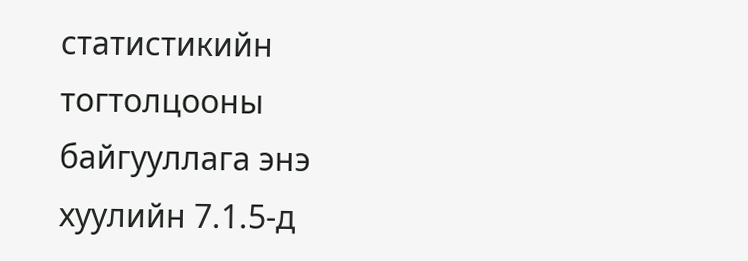статистикийн тогтолцооны байгууллага энэ хуулийн 7.1.5-д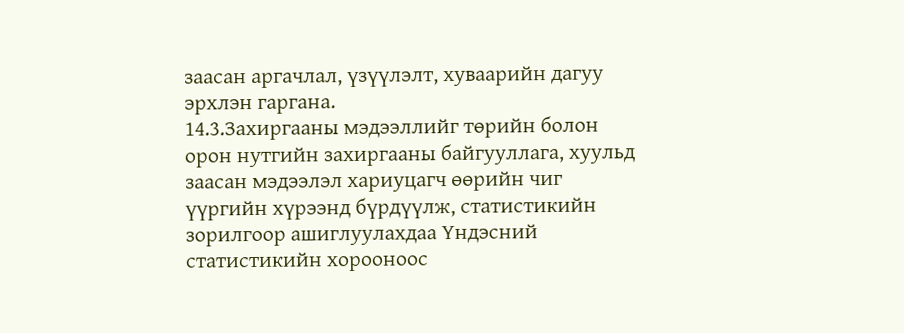заасан аргачлал, үзүүлэлт, хуваарийн дагуу эрхлэн гаргана.
14.3.Захиргааны мэдээллийг төрийн болон орон нутгийн захиргааны байгууллага, хуульд заасан мэдээлэл хариуцагч өөрийн чиг үүргийн хүрээнд бүрдүүлж, статистикийн зорилгоор ашиглуулахдаа Үндэсний статистикийн хорооноос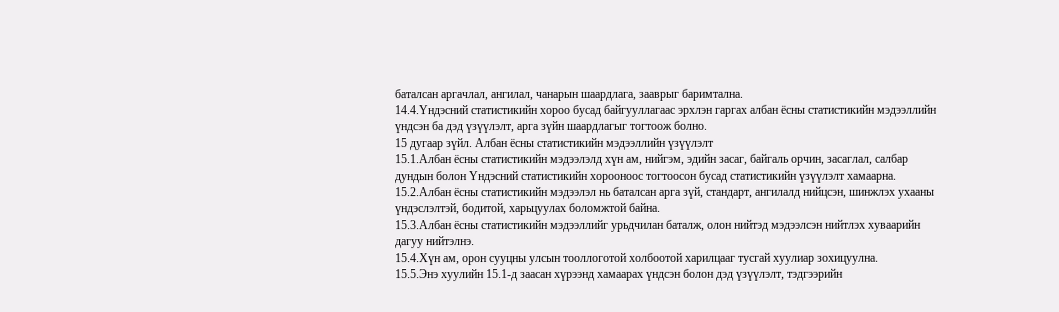баталсан аргачлал, ангилал, чанарын шаардлага, зааврыг баримтална.
14.4.Үндэсний статистикийн хороо бусад байгууллагаас эрхлэн гаргах албан ёсны статистикийн мэдээллийн үндсэн ба дэд үзүүлэлт, арга зүйн шаардлагыг тогтоож болно.
15 дугаар зүйл. Албан ёсны статистикийн мэдээллийн үзүүлэлт
15.1.Албан ёсны статистикийн мэдээлэлд хүн ам, нийгэм, эдийн засаг, байгаль орчин, засаглал, салбар дундын болон Үндэсний статистикийн хорооноос тогтоосон бусад статистикийн үзүүлэлт хамаарна.
15.2.Албан ёсны статистикийн мэдээлэл нь баталсан арга зүй, стандарт, ангилалд нийцсэн, шинжлэх ухааны үндэслэлтэй, бодитой, харьцуулах боломжтой байна.
15.3.Албан ёсны статистикийн мэдээллийг урьдчилан баталж, олон нийтэд мэдээлсэн нийтлэх хуваарийн дагуу нийтэлнэ.
15.4.Хүн ам, орон сууцны улсын тооллоготой холбоотой харилцааг тусгай хуулиар зохицуулна.
15.5.Энэ хуулийн 15.1-д заасан хүрээнд хамаарах үндсэн болон дэд үзүүлэлт, тэдгээрийн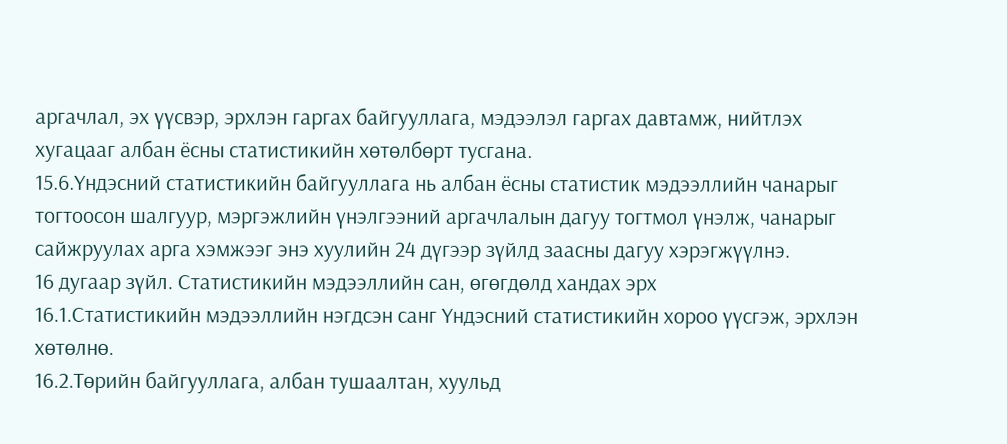аргачлал, эх үүсвэр, эрхлэн гаргах байгууллага, мэдээлэл гаргах давтамж, нийтлэх хугацааг албан ёсны статистикийн хөтөлбөрт тусгана.
15.6.Үндэсний статистикийн байгууллага нь албан ёсны статистик мэдээллийн чанарыг тогтоосон шалгуур, мэргэжлийн үнэлгээний аргачлалын дагуу тогтмол үнэлж, чанарыг сайжруулах арга хэмжээг энэ хуулийн 24 дүгээр зүйлд заасны дагуу хэрэгжүүлнэ.
16 дугаар зүйл. Статистикийн мэдээллийн сан, өгөгдөлд хандах эрх
16.1.Статистикийн мэдээллийн нэгдсэн санг Үндэсний статистикийн хороо үүсгэж, эрхлэн хөтөлнө.
16.2.Төрийн байгууллага, албан тушаалтан, хуульд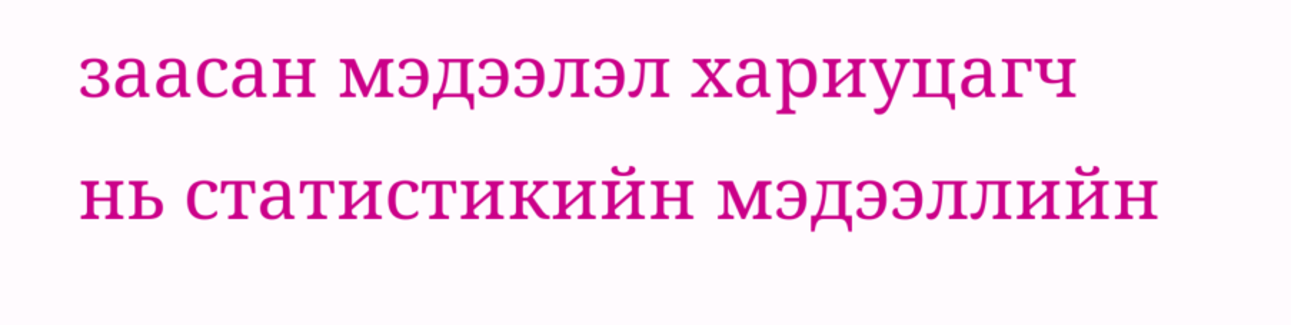заасан мэдээлэл хариуцагч нь статистикийн мэдээллийн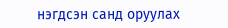нэгдсэн санд оруулах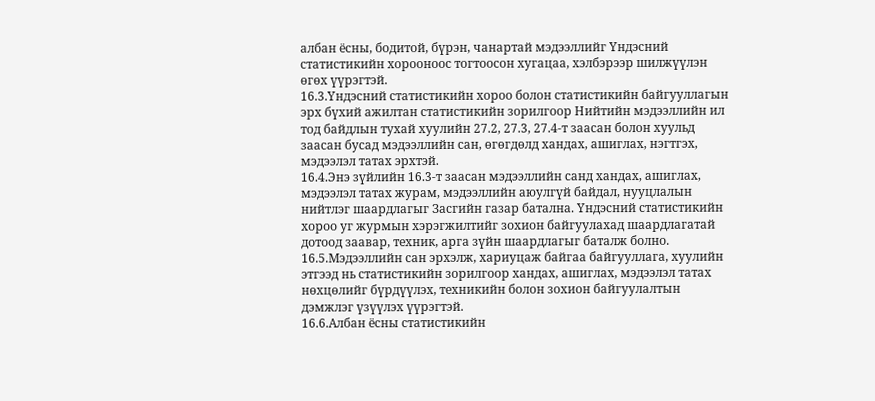албан ёсны, бодитой, бүрэн, чанартай мэдээллийг Үндэсний статистикийн хорооноос тогтоосон хугацаа, хэлбэрээр шилжүүлэн өгөх үүрэгтэй.
16.3.Үндэсний статистикийн хороо болон статистикийн байгууллагын эрх бүхий ажилтан статистикийн зорилгоор Нийтийн мэдээллийн ил тод байдлын тухай хуулийн 27.2, 27.3, 27.4-т заасан болон хуульд заасан бусад мэдээллийн сан, өгөгдөлд хандах, ашиглах, нэгтгэх, мэдээлэл татах эрхтэй.
16.4.Энэ зүйлийн 16.3-т заасан мэдээллийн санд хандах, ашиглах, мэдээлэл татах журам, мэдээллийн аюулгүй байдал, нууцлалын нийтлэг шаардлагыг Засгийн газар батална. Үндэсний статистикийн хороо уг журмын хэрэгжилтийг зохион байгуулахад шаардлагатай дотоод заавар, техник, арга зүйн шаардлагыг баталж болно.
16.5.Мэдээллийн сан эрхэлж, хариуцаж байгаа байгууллага, хуулийн этгээд нь статистикийн зорилгоор хандах, ашиглах, мэдээлэл татах нөхцөлийг бүрдүүлэх, техникийн болон зохион байгуулалтын дэмжлэг үзүүлэх үүрэгтэй.
16.6.Албан ёсны статистикийн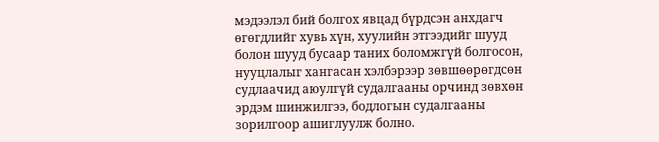мэдээлэл бий болгох явцад бүрдсэн анхдагч өгөгдлийг хувь хүн, хуулийн этгээдийг шууд болон шууд бусаар таних боломжгүй болгосон, нууцлалыг хангасан хэлбэрээр зөвшөөрөгдсөн судлаачид аюулгүй судалгааны орчинд зөвхөн эрдэм шинжилгээ, бодлогын судалгааны зорилгоор ашиглуулж болно.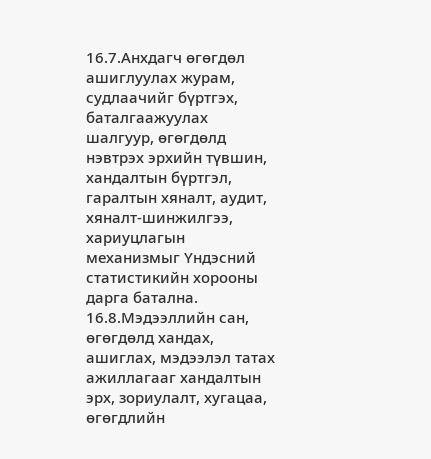16.7.Анхдагч өгөгдөл ашиглуулах журам, судлаачийг бүртгэх, баталгаажуулах шалгуур, өгөгдөлд нэвтрэх эрхийн түвшин, хандалтын бүртгэл, гаралтын хяналт, аудит, хяналт-шинжилгээ, хариуцлагын механизмыг Үндэсний статистикийн хорооны дарга батална.
16.8.Мэдээллийн сан, өгөгдөлд хандах, ашиглах, мэдээлэл татах ажиллагааг хандалтын эрх, зориулалт, хугацаа, өгөгдлийн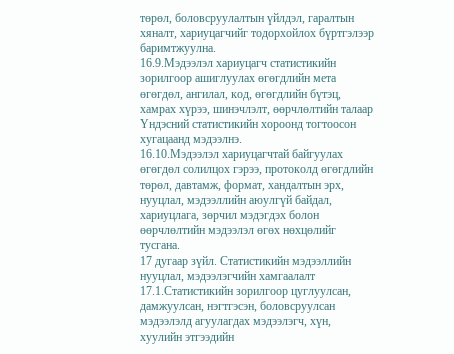төрөл, боловсруулалтын үйлдэл, гаралтын хяналт, хариуцагчийг тодорхойлох бүртгэлээр баримтжуулна.
16.9.Мэдээлэл хариуцагч статистикийн зорилгоор ашиглуулах өгөгдлийн мета өгөгдөл, ангилал, код, өгөгдлийн бүтэц, хамрах хүрээ, шинэчлэлт, өөрчлөлтийн талаар Үндэсний статистикийн хороонд тогтоосон хугацаанд мэдээлнэ.
16.10.Мэдээлэл хариуцагчтай байгуулах өгөгдөл солилцох гэрээ, протоколд өгөгдлийн төрөл, давтамж, формат, хандалтын эрх, нууцлал, мэдээллийн аюулгүй байдал, хариуцлага, зөрчил мэдэгдэх болон өөрчлөлтийн мэдээлэл өгөх нөхцөлийг тусгана.
17 дугаар зүйл. Статистикийн мэдээллийн нууцлал, мэдээлэгчийн хамгаалалт
17.1.Статистикийн зорилгоор цуглуулсан, дамжуулсан, нэгтгэсэн, боловсруулсан мэдээлэлд агуулагдах мэдээлэгч, хүн, хуулийн этгээдийн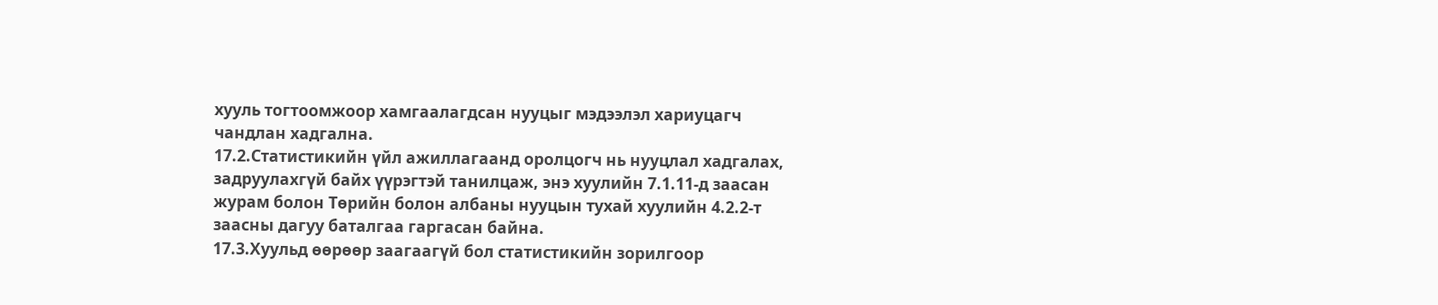хууль тогтоомжоор хамгаалагдсан нууцыг мэдээлэл хариуцагч чандлан хадгална.
17.2.Статистикийн үйл ажиллагаанд оролцогч нь нууцлал хадгалах, задруулахгүй байх үүрэгтэй танилцаж, энэ хуулийн 7.1.11-д заасан журам болон Төрийн болон албаны нууцын тухай хуулийн 4.2.2-т заасны дагуу баталгаа гаргасан байна.
17.3.Хуульд өөрөөр заагаагүй бол статистикийн зорилгоор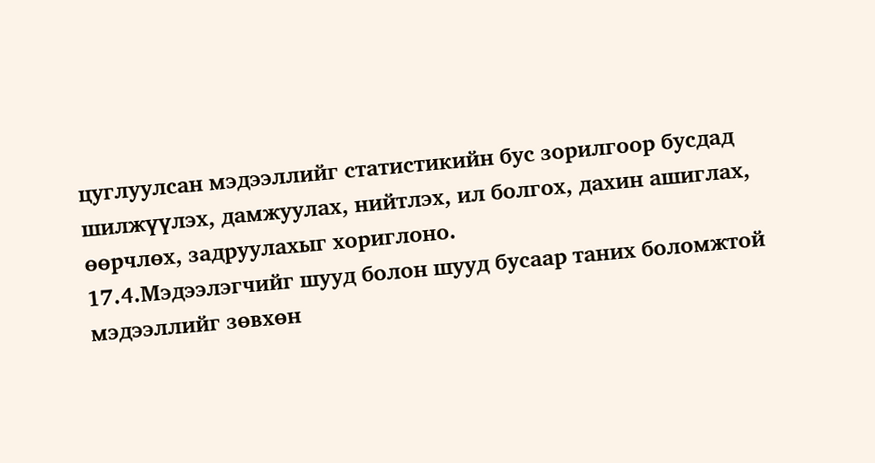цуглуулсан мэдээллийг статистикийн бус зорилгоор бусдад шилжүүлэх, дамжуулах, нийтлэх, ил болгох, дахин ашиглах, өөрчлөх, задруулахыг хориглоно.
17.4.Мэдээлэгчийг шууд болон шууд бусаар таних боломжтой мэдээллийг зөвхөн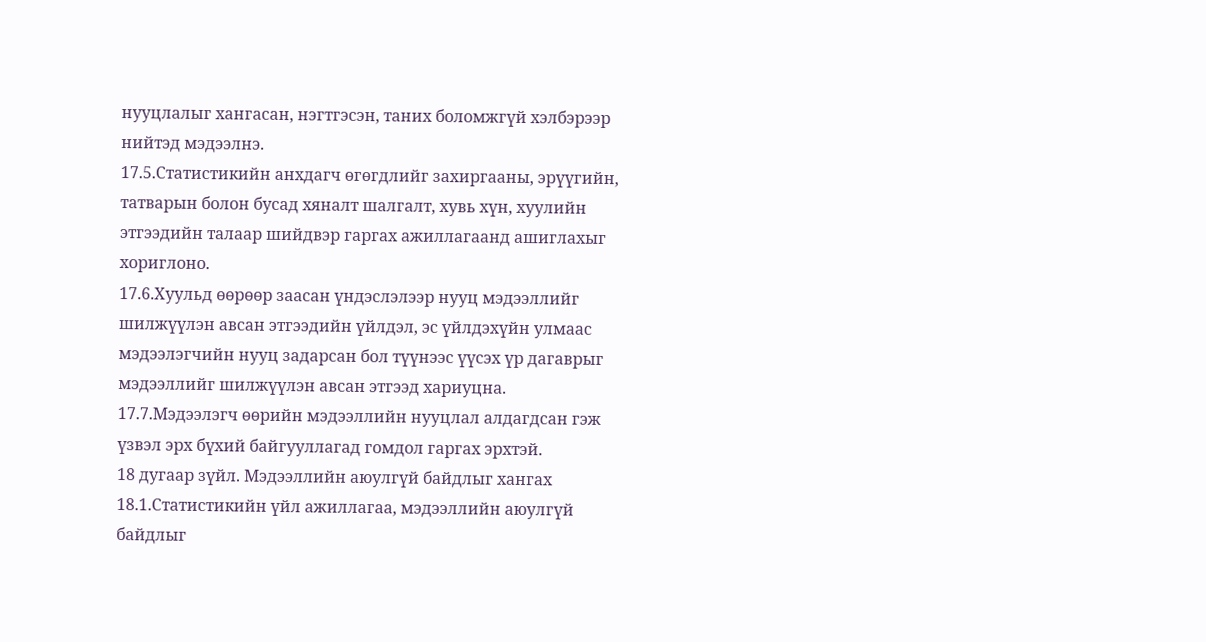нууцлалыг хангасан, нэгтгэсэн, таних боломжгүй хэлбэрээр нийтэд мэдээлнэ.
17.5.Статистикийн анхдагч өгөгдлийг захиргааны, эрүүгийн, татварын болон бусад хяналт шалгалт, хувь хүн, хуулийн этгээдийн талаар шийдвэр гаргах ажиллагаанд ашиглахыг хориглоно.
17.6.Хуульд өөрөөр заасан үндэслэлээр нууц мэдээллийг шилжүүлэн авсан этгээдийн үйлдэл, эс үйлдэхүйн улмаас мэдээлэгчийн нууц задарсан бол түүнээс үүсэх үр дагаврыг мэдээллийг шилжүүлэн авсан этгээд хариуцна.
17.7.Мэдээлэгч өөрийн мэдээллийн нууцлал алдагдсан гэж үзвэл эрх бүхий байгууллагад гомдол гаргах эрхтэй.
18 дугаар зүйл. Мэдээллийн аюулгүй байдлыг хангах
18.1.Статистикийн үйл ажиллагаа, мэдээллийн аюулгүй байдлыг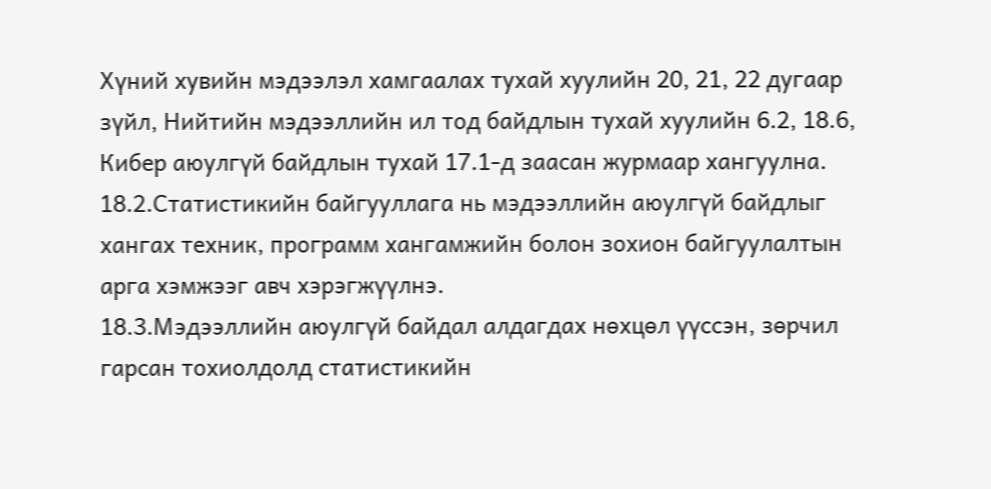Хүний хувийн мэдээлэл хамгаалах тухай хуулийн 20, 21, 22 дугаар зүйл, Нийтийн мэдээллийн ил тод байдлын тухай хуулийн 6.2, 18.6, Кибер аюулгүй байдлын тухай 17.1-д заасан журмаар хангуулна.
18.2.Статистикийн байгууллага нь мэдээллийн аюулгүй байдлыг хангах техник, программ хангамжийн болон зохион байгуулалтын арга хэмжээг авч хэрэгжүүлнэ.
18.3.Мэдээллийн аюулгүй байдал алдагдах нөхцөл үүссэн, зөрчил гарсан тохиолдолд статистикийн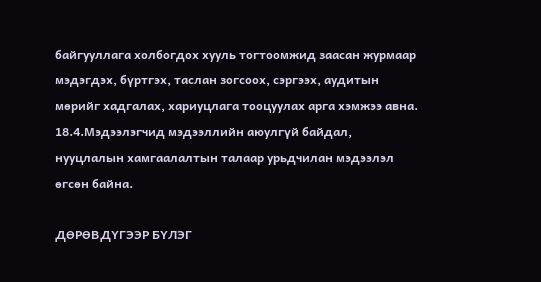байгууллага холбогдох хууль тогтоомжид заасан журмаар мэдэгдэх, бүртгэх, таслан зогсоох, сэргээх, аудитын мөрийг хадгалах, хариуцлага тооцуулах арга хэмжээ авна.
18.4.Мэдээлэгчид мэдээллийн аюулгүй байдал, нууцлалын хамгаалалтын талаар урьдчилан мэдээлэл өгсөн байна.

ДӨРӨВДҮГЭЭР БҮЛЭГ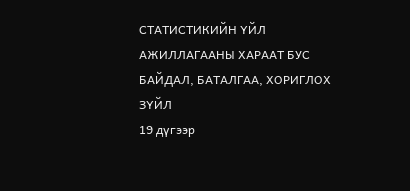СТАТИСТИКИЙН ҮЙЛ АЖИЛЛАГААНЫ ХАРААТ БУС БАЙДАЛ, БАТАЛГАА, ХОРИГЛОХ ЗҮЙЛ
19 дүгээр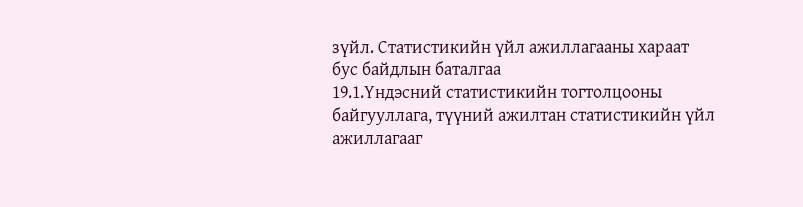зүйл. Статистикийн үйл ажиллагааны хараат бус байдлын баталгаа
19.1.Үндэсний статистикийн тогтолцооны байгууллага, түүний ажилтан статистикийн үйл ажиллагааг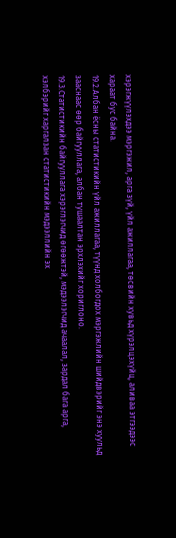хэрэгжүүлэхдээ мэргэжил, арга зүй, үйл ажиллагаа, төсвийн хувьд хүрэлцэхүйц, аливаа этгээдээс хараат бус байна.
19.2.Албан ёсны статистикийн үйл ажиллагаа, түүнд холбогдох мэргэжлийн шийдвэрийг энэ хуульд зааснаас өөр байгууллага, албан тушаалтан эрхлэхийг хориглоно.
19.3.Статистикийн байгууллага хэрэглэгчид өгөөжтэй, мэдээлэгчид ачаалал, зардал бага арга, хэлбэрийг харгалзан статистикийн мэдээллийн эх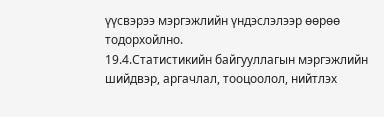үүсвэрээ мэргэжлийн үндэслэлээр өөрөө тодорхойлно.
19.4.Статистикийн байгууллагын мэргэжлийн шийдвэр, аргачлал, тооцоолол, нийтлэх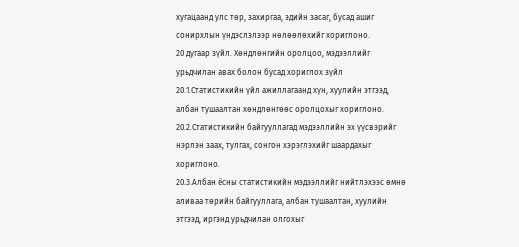хугацаанд улс төр, захиргаа, эдийн засаг, бусад ашиг сонирхлын үндэслэлээр нөлөөлөхийг хориглоно.
20 дугаар зүйл. Хөндлөнгийн оролцоо, мэдээллийг урьдчилан авах болон бусад хориглох зүйл
20.1.Статистикийн үйл ажиллагаанд хүн, хуулийн этгээд, албан тушаалтан хөндлөнгөөс оролцохыг хориглоно.
20.2.Статистикийн байгууллагад мэдээллийн эх үүсвэрийг нэрлэн заах, тулгах, сонгон хэрэглэхийг шаардахыг хориглоно.
20.3.Албан ёсны статистикийн мэдээллийг нийтлэхээс өмнө аливаа төрийн байгууллага, албан тушаалтан, хуулийн этгээд, иргэнд урьдчилан олгохыг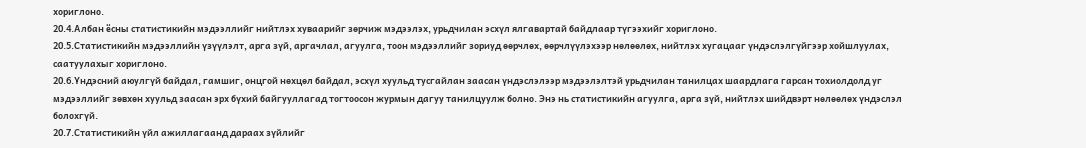хориглоно.
20.4.Албан ёсны статистикийн мэдээллийг нийтлэх хуваарийг зөрчиж мэдээлэх, урьдчилан эсхүл ялгавартай байдлаар түгээхийг хориглоно.
20.5.Статистикийн мэдээллийн үзүүлэлт, арга зүй, аргачлал, агуулга, тоон мэдээллийг зориуд өөрчлөх, өөрчлүүлэхээр нөлөөлөх, нийтлэх хугацааг үндэслэлгүйгээр хойшлуулах, саатуулахыг хориглоно.
20.6.Үндэсний аюулгүй байдал, гамшиг, онцгой нөхцөл байдал, эсхүл хуульд тусгайлан заасан үндэслэлээр мэдээлэлтэй урьдчилан танилцах шаардлага гарсан тохиолдолд уг мэдээллийг зөвхөн хуульд заасан эрх бүхий байгууллагад тогтоосон журмын дагуу танилцуулж болно. Энэ нь статистикийн агуулга, арга зүй, нийтлэх шийдвэрт нөлөөлөх үндэслэл болохгүй.
20.7.Статистикийн үйл ажиллагаанд дараах зүйлийг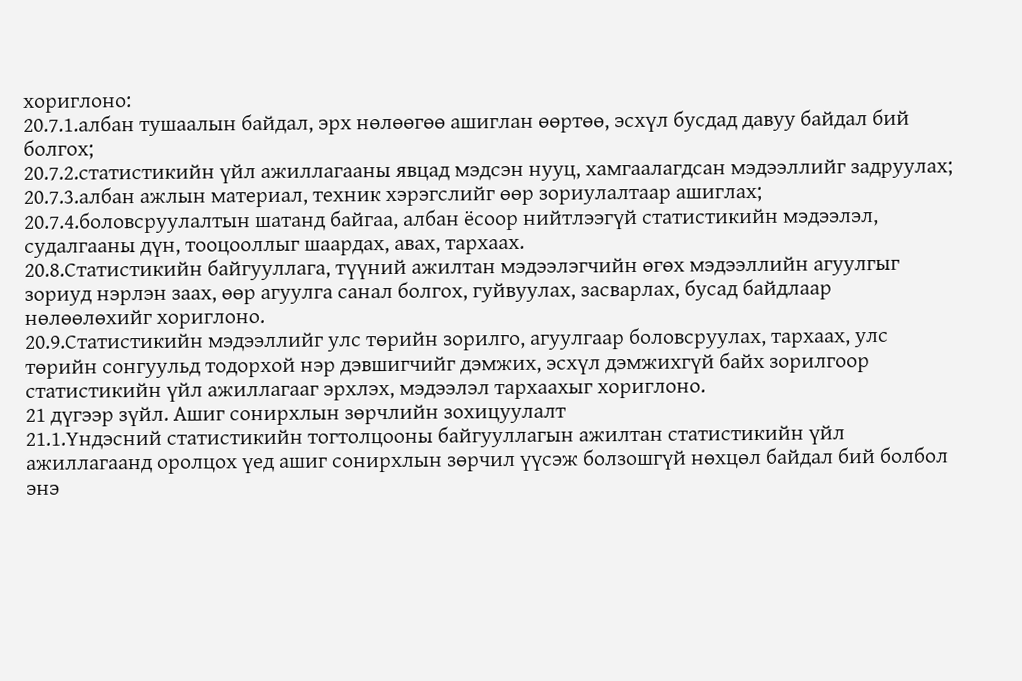хориглоно:
20.7.1.албан тушаалын байдал, эрх нөлөөгөө ашиглан өөртөө, эсхүл бусдад давуу байдал бий болгох;
20.7.2.статистикийн үйл ажиллагааны явцад мэдсэн нууц, хамгаалагдсан мэдээллийг задруулах;
20.7.3.албан ажлын материал, техник хэрэгслийг өөр зориулалтаар ашиглах;
20.7.4.боловсруулалтын шатанд байгаа, албан ёсоор нийтлээгүй статистикийн мэдээлэл, судалгааны дүн, тооцооллыг шаардах, авах, тархаах.
20.8.Статистикийн байгууллага, түүний ажилтан мэдээлэгчийн өгөх мэдээллийн агуулгыг зориуд нэрлэн заах, өөр агуулга санал болгох, гуйвуулах, засварлах, бусад байдлаар нөлөөлөхийг хориглоно.
20.9.Статистикийн мэдээллийг улс төрийн зорилго, агуулгаар боловсруулах, тархаах, улс төрийн сонгуульд тодорхой нэр дэвшигчийг дэмжих, эсхүл дэмжихгүй байх зорилгоор статистикийн үйл ажиллагааг эрхлэх, мэдээлэл тархаахыг хориглоно.
21 дүгээр зүйл. Ашиг сонирхлын зөрчлийн зохицуулалт
21.1.Үндэсний статистикийн тогтолцооны байгууллагын ажилтан статистикийн үйл ажиллагаанд оролцох үед ашиг сонирхлын зөрчил үүсэж болзошгүй нөхцөл байдал бий болбол энэ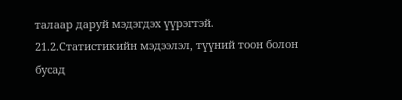талаар даруй мэдэгдэх үүрэгтэй.
21.2.Статистикийн мэдээлэл, түүний тоон болон бусад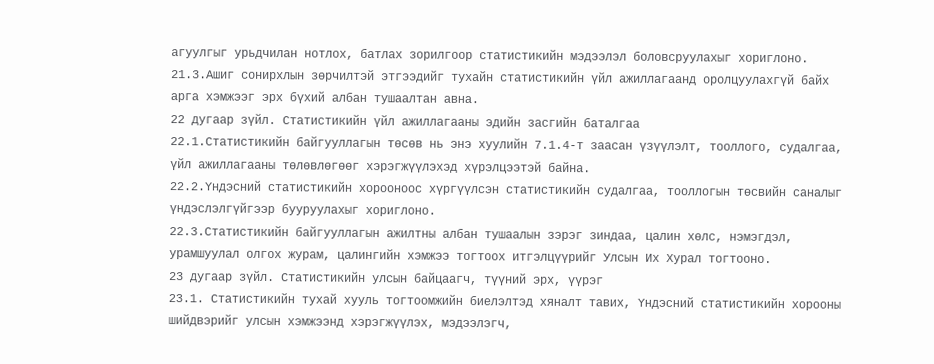агуулгыг урьдчилан нотлох, батлах зорилгоор статистикийн мэдээлэл боловсруулахыг хориглоно.
21.3.Ашиг сонирхлын зөрчилтэй этгээдийг тухайн статистикийн үйл ажиллагаанд оролцуулахгүй байх арга хэмжээг эрх бүхий албан тушаалтан авна.
22 дугаар зүйл. Статистикийн үйл ажиллагааны эдийн засгийн баталгаа
22.1.Статистикийн байгууллагын төсөв нь энэ хуулийн 7.1.4-т заасан үзүүлэлт, тооллого, судалгаа, үйл ажиллагааны төлөвлөгөөг хэрэгжүүлэхэд хүрэлцээтэй байна.
22.2.Үндэсний статистикийн хорооноос хүргүүлсэн статистикийн судалгаа, тооллогын төсвийн саналыг үндэслэлгүйгээр бууруулахыг хориглоно.
22.3.Статистикийн байгууллагын ажилтны албан тушаалын зэрэг зиндаа, цалин хөлс, нэмэгдэл, урамшуулал олгох журам, цалингийн хэмжээ тогтоох итгэлцүүрийг Улсын Их Хурал тогтооно.
23 дугаар зүйл. Статистикийн улсын байцаагч, түүний эрх, үүрэг
23.1. Статистикийн тухай хууль тогтоомжийн биелэлтэд хяналт тавих, Үндэсний статистикийн хорооны шийдвэрийг улсын хэмжээнд хэрэгжүүлэх, мэдээлэгч,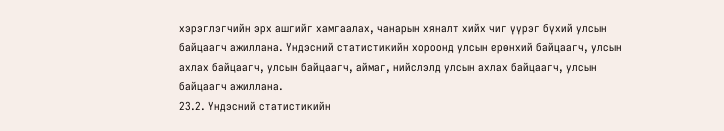хэрэглэгчийн эрх ашгийг хамгаалах, чанарын хяналт хийх чиг үүрэг бүхий улсын байцаагч ажиллана. Үндэсний статистикийн хороонд улсын ерөнхий байцаагч, улсын ахлах байцаагч, улсын байцаагч, аймаг, нийслэлд улсын ахлах байцаагч, улсын байцаагч ажиллана.
23.2. Үндэсний статистикийн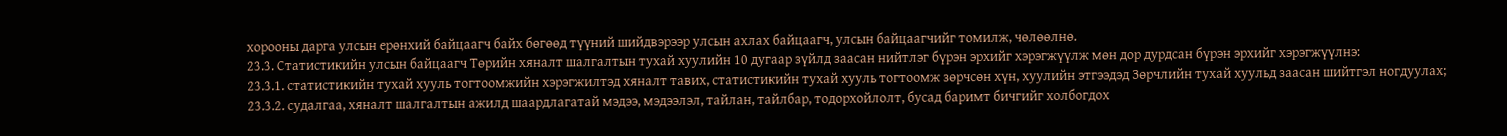хорооны дарга улсын ерөнхий байцаагч байх бөгөөд түүний шийдвэрээр улсын ахлах байцаагч, улсын байцаагчийг томилж, чөлөөлнө.
23.3. Статистикийн улсын байцаагч Төрийн хяналт шалгалтын тухай хуулийн 10 дугаар зүйлд заасан нийтлэг бүрэн эрхийг хэрэгжүүлж мөн дор дурдсан бүрэн эрхийг хэрэгжүүлнэ:
23.3.1. статистикийн тухай хууль тогтоомжийн хэрэгжилтэд хяналт тавих, статистикийн тухай хууль тогтоомж зөрчсөн хүн, хуулийн этгээдэд Зөрчлийн тухай хуульд заасан шийтгэл ногдуулах;
23.3.2. судалгаа, хяналт шалгалтын ажилд шаардлагатай мэдээ, мэдээлэл, тайлан, тайлбар, тодорхойлолт, бусад баримт бичгийг холбогдох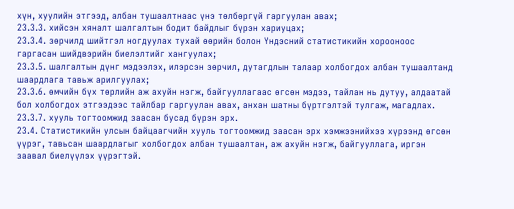хүн, хуулийн этгээд, албан тушаалтнаас үнэ төлбөргүй гаргуулан авах;
23.3.3. хийсэн хяналт шалгалтын бодит байдлыг бүрэн хариуцах;
23.3.4. зөрчилд шийтгэл ногдуулах тухай өөрийн болон Үндэсний статистикийн хорооноос гаргасан шийдвэрийн биелэлтийг хангуулах;
23.3.5. шалгалтын дүнг мэдээлэх, илэрсэн зөрчил, дутагдлын талаар холбогдох албан тушаалтанд шаардлага тавьж арилгуулах;
23.3.6. өмчийн бүх төрлийн аж ахуйн нэгж, байгууллагаас өгсөн мэдээ, тайлан нь дутуу, алдаатай бол холбогдох этгээдээс тайлбар гаргуулан авах, анхан шатны бүртгэлтэй тулгаж, магадлах.
23.3.7. хууль тогтоомжид заасан бусад бүрэн эрх.
23.4. Статистикийн улсын байцаагчийн хууль тогтоомжид заасан эрх хэмжээнийхээ хүрээнд өгсөн үүрэг, тавьсан шаардлагыг холбогдох албан тушаалтан, аж ахуйн нэгж, байгууллага, иргэн заавал биелүүлэх үүрэгтэй.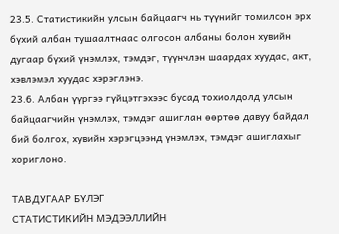23.5. Статистикийн улсын байцаагч нь түүнийг томилсон эрх бүхий албан тушаалтнаас олгосон албаны болон хувийн дугаар бүхий үнэмлэх, тэмдэг, түүнчлэн шаардах хуудас, акт, хэвлэмэл хуудас хэрэглэнэ.
23.6. Албан үүргээ гүйцэтгэхээс бусад тохиолдолд улсын байцаагчийн үнэмлэх, тэмдэг ашиглан өөртөө давуу байдал бий болгох, хувийн хэрэгцээнд үнэмлэх, тэмдэг ашиглахыг хориглоно.

ТАВДУГААР БҮЛЭГ
СТАТИСТИКИЙН МЭДЭЭЛЛИЙН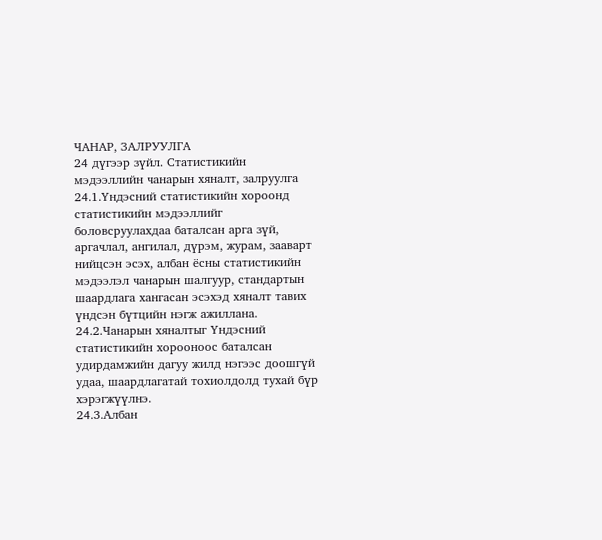ЧАНАР, ЗАЛРУУЛГА
24 дүгээр зүйл. Статистикийн мэдээллийн чанарын хяналт, залруулга
24.1.Үндэсний статистикийн хороонд статистикийн мэдээллийг боловсруулахдаа баталсан арга зүй, аргачлал, ангилал, дүрэм, журам, зааварт нийцсэн эсэх, албан ёсны статистикийн мэдээлэл чанарын шалгуур, стандартын шаардлага хангасан эсэхэд хяналт тавих үндсэн бүтцийн нэгж ажиллана.
24.2.Чанарын хяналтыг Үндэсний статистикийн хорооноос баталсан удирдамжийн дагуу жилд нэгээс доошгүй удаа, шаардлагатай тохиолдолд тухай бүр хэрэгжүүлнэ.
24.3.Албан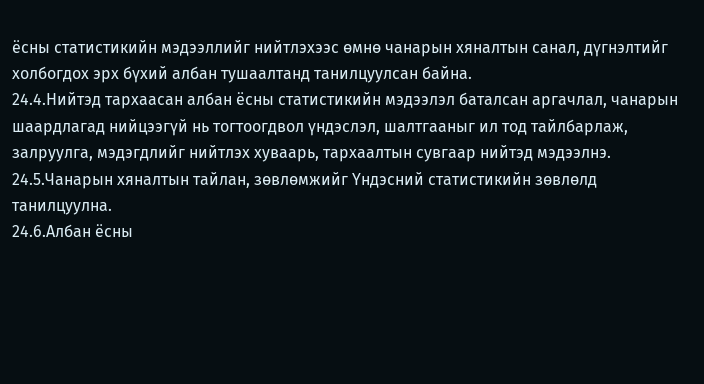ёсны статистикийн мэдээллийг нийтлэхээс өмнө чанарын хяналтын санал, дүгнэлтийг холбогдох эрх бүхий албан тушаалтанд танилцуулсан байна.
24.4.Нийтэд тархаасан албан ёсны статистикийн мэдээлэл баталсан аргачлал, чанарын шаардлагад нийцээгүй нь тогтоогдвол үндэслэл, шалтгааныг ил тод тайлбарлаж, залруулга, мэдэгдлийг нийтлэх хуваарь, тархаалтын сувгаар нийтэд мэдээлнэ.
24.5.Чанарын хяналтын тайлан, зөвлөмжийг Үндэсний статистикийн зөвлөлд танилцуулна.
24.6.Албан ёсны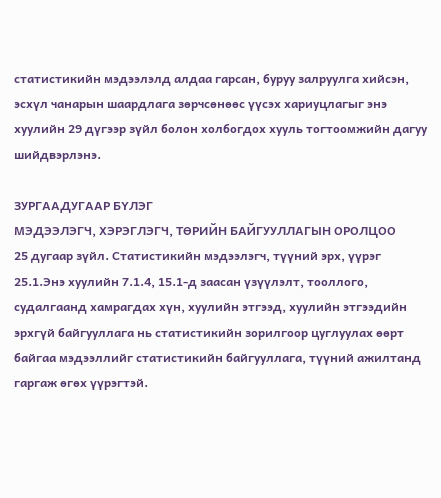статистикийн мэдээлэлд алдаа гарсан, буруу залруулга хийсэн, эсхүл чанарын шаардлага зөрчсөнөөс үүсэх хариуцлагыг энэ хуулийн 29 дүгээр зүйл болон холбогдох хууль тогтоомжийн дагуу шийдвэрлэнэ.

ЗУРГААДУГААР БҮЛЭГ
МЭДЭЭЛЭГЧ, ХЭРЭГЛЭГЧ, ТӨРИЙН БАЙГУУЛЛАГЫН ОРОЛЦОО
25 дугаар зүйл. Статистикийн мэдээлэгч, түүний эрх, үүрэг
25.1.Энэ хуулийн 7.1.4, 15.1-д заасан үзүүлэлт, тооллого, судалгаанд хамрагдах хүн, хуулийн этгээд, хуулийн этгээдийн эрхгүй байгууллага нь статистикийн зорилгоор цуглуулах өөрт байгаа мэдээллийг статистикийн байгууллага, түүний ажилтанд гаргаж өгөх үүрэгтэй.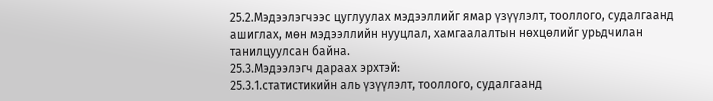25.2.Мэдээлэгчээс цуглуулах мэдээллийг ямар үзүүлэлт, тооллого, судалгаанд ашиглах, мөн мэдээллийн нууцлал, хамгаалалтын нөхцөлийг урьдчилан танилцуулсан байна.
25.3.Мэдээлэгч дараах эрхтэй:
25.3.1.статистикийн аль үзүүлэлт, тооллого, судалгаанд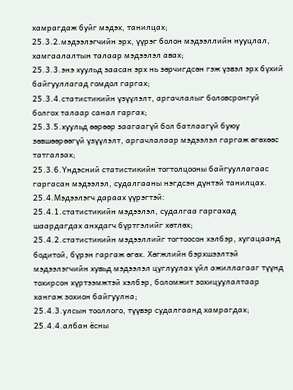хамрагдаж буйг мэдэх, танилцах;
25.3.2.мэдээлэгчийн эрх, үүрэг болон мэдээллийн нууцлал, хамгаалалтын талаар мэдээлэл авах;
25.3.3.энэ хуульд заасан эрх нь зөрчигдсөн гэж үзвэл эрх бүхий байгууллагад гомдол гаргах;
25.3.4.статистикийн үзүүлэлт, аргачлалыг боловсронгуй болгох талаар санал гаргах;
25.3.5.хуульд өөрөөр заагаагүй бол батлаагүй буюу зөвшөөрөөгүй үзүүлэлт, аргачлалаар мэдээлэл гаргаж өгөхөөс татгалзах;
25.3.6.Үндэсний статистикийн тогтолцооны байгууллагаас гаргасан мэдээлэл, судалгааны нэгдсэн дүнтэй танилцах.
25.4.Мэдээлэгч дараах үүрэгтэй:
25.4.1.статистикийн мэдээлэл, судалгаа гаргахад шаардагдах анхдагч бүртгэлийг хөтлөх;
25.4.2.статистикийн мэдээллийг тогтоосон хэлбэр, хугацаанд бодитой, бүрэн гаргаж өгөх. Хөгжлийн бэрхшээлтэй мэдээлэгчийн хувьд мэдээлэл цуглуулах үйл ажиллагааг түүнд тохирсон хүртээмжтэй хэлбэр, боломжит зохицуулалтаар хангаж зохион байгуулна;
25.4.3.улсын тооллого, түүвэр судалгаанд хамрагдах;
25.4.4.албан ёсны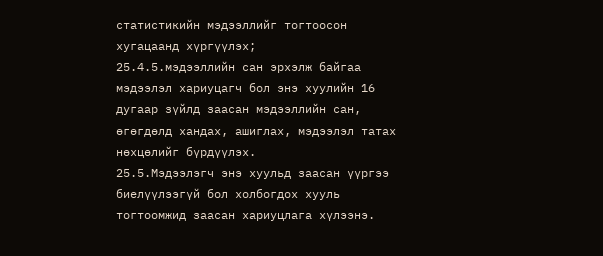статистикийн мэдээллийг тогтоосон хугацаанд хүргүүлэх;
25.4.5.мэдээллийн сан эрхэлж байгаа мэдээлэл хариуцагч бол энэ хуулийн 16 дугаар зүйлд заасан мэдээллийн сан, өгөгдөлд хандах, ашиглах, мэдээлэл татах нөхцөлийг бүрдүүлэх.
25.5.Мэдээлэгч энэ хуульд заасан үүргээ биелүүлээгүй бол холбогдох хууль тогтоомжид заасан хариуцлага хүлээнэ.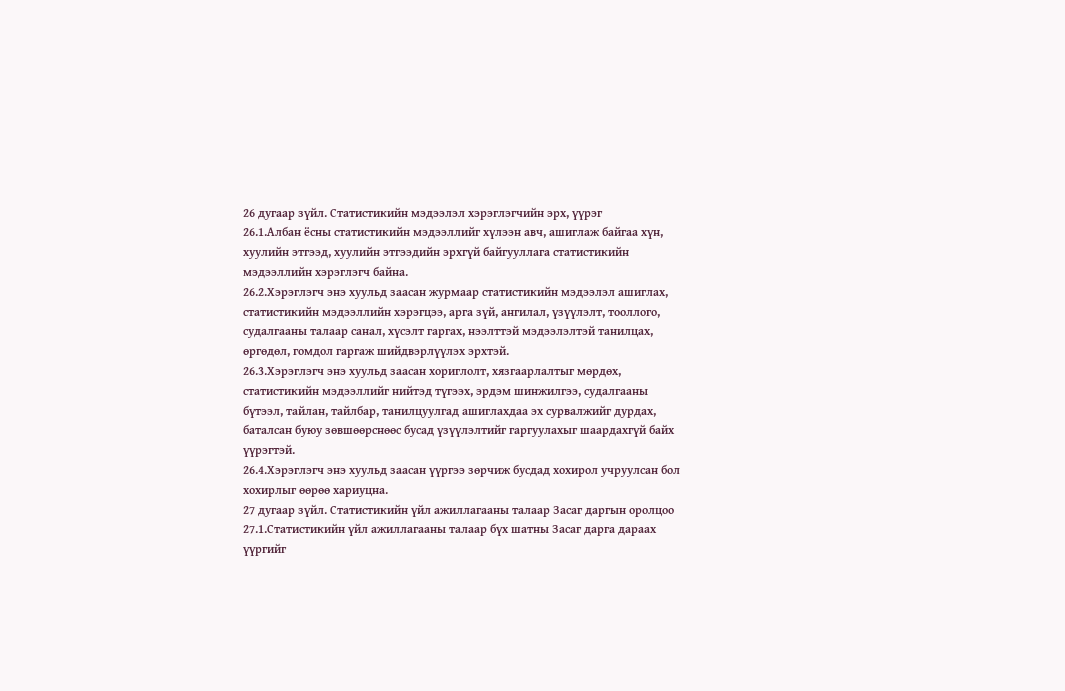26 дугаар зүйл. Статистикийн мэдээлэл хэрэглэгчийн эрх, үүрэг
26.1.Албан ёсны статистикийн мэдээллийг хүлээн авч, ашиглаж байгаа хүн, хуулийн этгээд, хуулийн этгээдийн эрхгүй байгууллага статистикийн мэдээллийн хэрэглэгч байна.
26.2.Хэрэглэгч энэ хуульд заасан журмаар статистикийн мэдээлэл ашиглах, статистикийн мэдээллийн хэрэгцээ, арга зүй, ангилал, үзүүлэлт, тооллого, судалгааны талаар санал, хүсэлт гаргах, нээлттэй мэдээлэлтэй танилцах, өргөдөл, гомдол гаргаж шийдвэрлүүлэх эрхтэй.
26.3.Хэрэглэгч энэ хуульд заасан хориглолт, хязгаарлалтыг мөрдөх, статистикийн мэдээллийг нийтэд түгээх, эрдэм шинжилгээ, судалгааны бүтээл, тайлан, тайлбар, танилцуулгад ашиглахдаа эх сурвалжийг дурдах, баталсан буюу зөвшөөрснөөс бусад үзүүлэлтийг гаргуулахыг шаардахгүй байх үүрэгтэй.
26.4.Хэрэглэгч энэ хуульд заасан үүргээ зөрчиж бусдад хохирол учруулсан бол хохирлыг өөрөө хариуцна.
27 дугаар зүйл. Статистикийн үйл ажиллагааны талаар Засаг даргын оролцоо
27.1.Статистикийн үйл ажиллагааны талаар бүх шатны Засаг дарга дараах үүргийг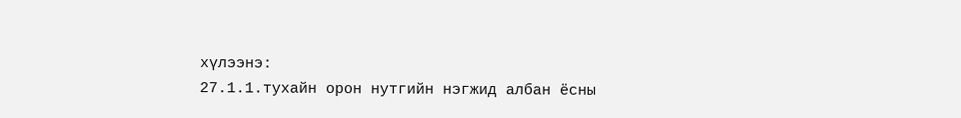хүлээнэ:
27.1.1.тухайн орон нутгийн нэгжид албан ёсны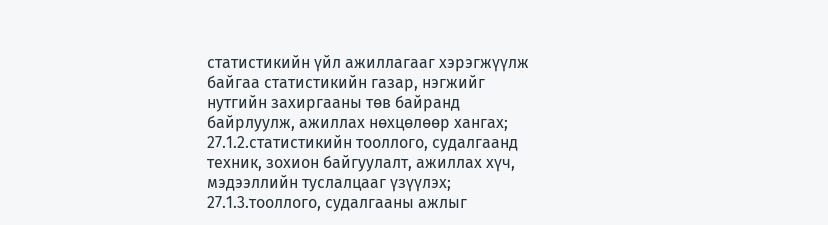статистикийн үйл ажиллагааг хэрэгжүүлж байгаа статистикийн газар, нэгжийг нутгийн захиргааны төв байранд байрлуулж, ажиллах нөхцөлөөр хангах;
27.1.2.статистикийн тооллого, судалгаанд техник, зохион байгуулалт, ажиллах хүч, мэдээллийн туслалцааг үзүүлэх;
27.1.3.тооллого, судалгааны ажлыг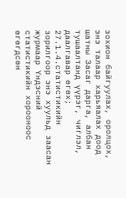зохион байгуулах, оролцох, энэ талаар харьяалах доод шатны Засаг дарга, албан тушаалтанд үүрэг, чиглэл, даалгавар өгөх;
27.1.4.статистикийн зорилгоор энэ хуульд заасан журмаар Үндэсний статистикийн хорооноос өгөгдсөн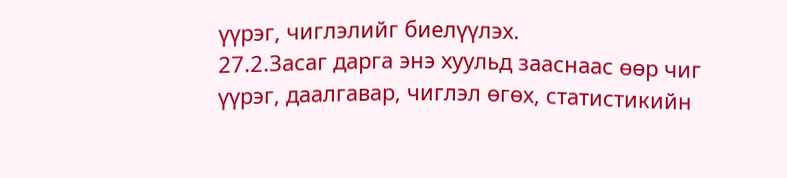үүрэг, чиглэлийг биелүүлэх.
27.2.Засаг дарга энэ хуульд зааснаас өөр чиг үүрэг, даалгавар, чиглэл өгөх, статистикийн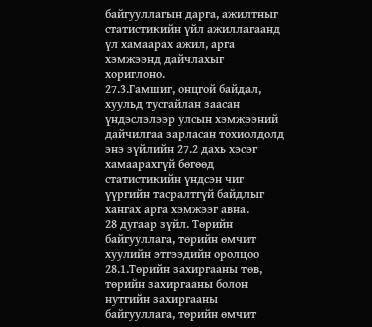байгууллагын дарга, ажилтныг статистикийн үйл ажиллагаанд үл хамаарах ажил, арга хэмжээнд дайчлахыг хориглоно.
27.3.Гамшиг, онцгой байдал, хуульд тусгайлан заасан үндэслэлээр улсын хэмжээний дайчилгаа зарласан тохиолдолд энэ зүйлийн 27.2 дахь хэсэг хамаарахгүй бөгөөд статистикийн үндсэн чиг үүргийн тасралтгүй байдлыг хангах арга хэмжээг авна.
28 дугаар зүйл. Төрийн байгууллага, төрийн өмчит хуулийн этгээдийн оролцоо
28.1.Төрийн захиргааны төв, төрийн захиргааны болон нутгийн захиргааны байгууллага, төрийн өмчит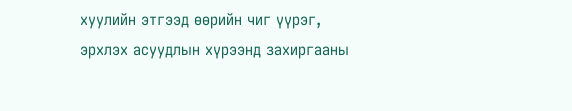хуулийн этгээд өөрийн чиг үүрэг, эрхлэх асуудлын хүрээнд захиргааны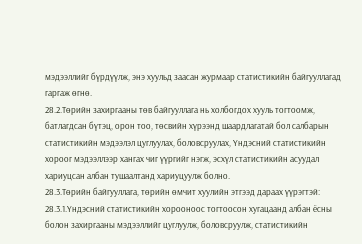мэдээллийг бүрдүүлж, энэ хуульд заасан журмаар статистикийн байгууллагад гаргаж өгнө.
28.2.Төрийн захиргааны төв байгууллага нь холбогдох хууль тогтоомж, батлагдсан бүтэц, орон тоо, төсвийн хүрээнд шаардлагатай бол салбарын статистикийн мэдээлэл цуглуулах, боловсруулах, Үндэсний статистикийн хороог мэдээллээр хангах чиг үүргийг нэгж, эсхүл статистикийн асуудал хариуцсан албан тушаалтанд хариуцуулж болно.
28.3.Төрийн байгууллага, төрийн өмчит хуулийн этгээд дараах үүрэгтэй:
28.3.1.Үндэсний статистикийн хорооноос тогтоосон хугацаанд албан ёсны болон захиргааны мэдээллийг цуглуулж, боловсруулж, статистикийн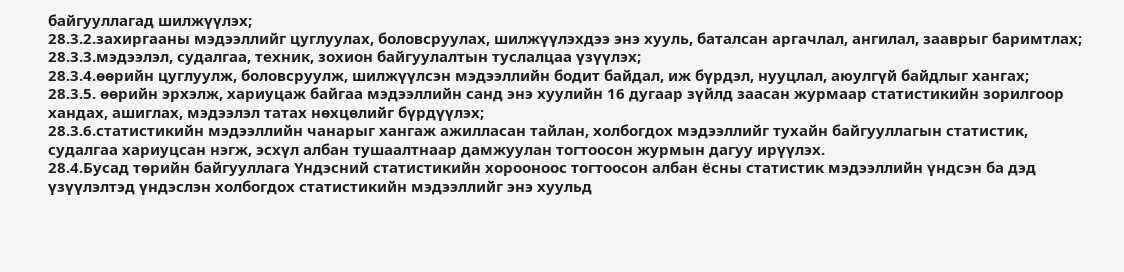байгууллагад шилжүүлэх;
28.3.2.захиргааны мэдээллийг цуглуулах, боловсруулах, шилжүүлэхдээ энэ хууль, баталсан аргачлал, ангилал, зааврыг баримтлах;
28.3.3.мэдээлэл, судалгаа, техник, зохион байгуулалтын туслалцаа үзүүлэх;
28.3.4.өөрийн цуглуулж, боловсруулж, шилжүүлсэн мэдээллийн бодит байдал, иж бүрдэл, нууцлал, аюулгүй байдлыг хангах;
28.3.5. өөрийн эрхэлж, хариуцаж байгаа мэдээллийн санд энэ хуулийн 16 дугаар зүйлд заасан журмаар статистикийн зорилгоор хандах, ашиглах, мэдээлэл татах нөхцөлийг бүрдүүлэх;
28.3.6.статистикийн мэдээллийн чанарыг хангаж ажилласан тайлан, холбогдох мэдээллийг тухайн байгууллагын статистик, судалгаа хариуцсан нэгж, эсхүл албан тушаалтнаар дамжуулан тогтоосон журмын дагуу ирүүлэх.
28.4.Бусад төрийн байгууллага Үндэсний статистикийн хорооноос тогтоосон албан ёсны статистик мэдээллийн үндсэн ба дэд үзүүлэлтэд үндэслэн холбогдох статистикийн мэдээллийг энэ хуульд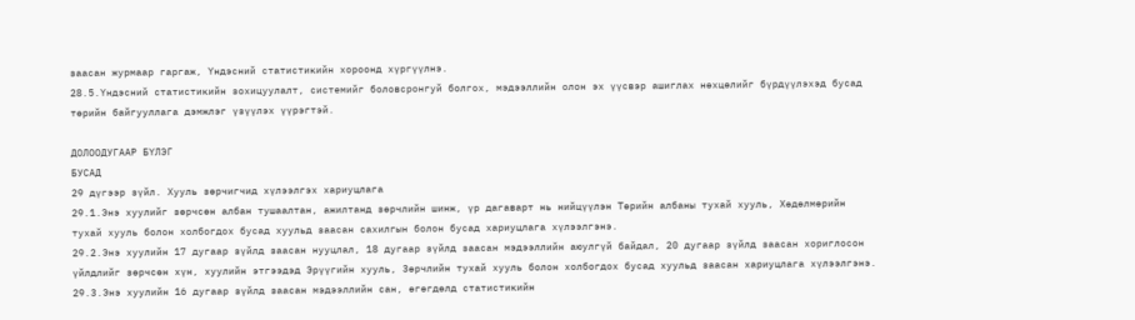заасан журмаар гаргаж, Үндэсний статистикийн хороонд хүргүүлнэ.
28.5.Үндэсний статистикийн зохицуулалт, системийг боловсронгуй болгох, мэдээллийн олон эх үүсвэр ашиглах нөхцөлийг бүрдүүлэхэд бусад төрийн байгууллага дэмжлэг үзүүлэх үүрэгтэй.

ДОЛООДУГААР БҮЛЭГ
БУСАД
29 дүгээр зүйл. Хууль зөрчигчид хүлээлгэх хариуцлага
29.1.Энэ хуулийг зөрчсөн албан тушаалтан, ажилтанд зөрчлийн шинж, үр дагаварт нь нийцүүлэн Төрийн албаны тухай хууль, Хөдөлмөрийн тухай хууль болон холбогдох бусад хуульд заасан сахилгын болон бусад хариуцлага хүлээлгэнэ.
29.2.Энэ хуулийн 17 дугаар зүйлд заасан нууцлал, 18 дугаар зүйлд заасан мэдээллийн аюулгүй байдал, 20 дугаар зүйлд заасан хориглосон үйлдлийг зөрчсөн хүн, хуулийн этгээдэд Эрүүгийн хууль, Зөрчлийн тухай хууль болон холбогдох бусад хуульд заасан хариуцлага хүлээлгэнэ.
29.3.Энэ хуулийн 16 дугаар зүйлд заасан мэдээллийн сан, өгөгдөлд статистикийн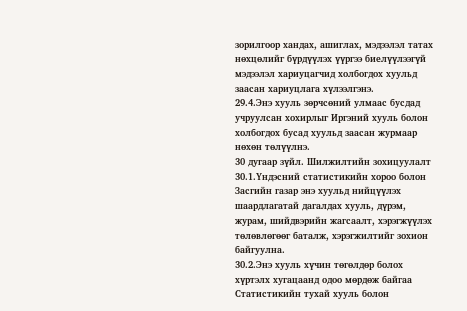зорилгоор хандах, ашиглах, мэдээлэл татах нөхцөлийг бүрдүүлэх үүргээ биелүүлээгүй мэдээлэл хариуцагчид холбогдох хуульд заасан хариуцлага хүлээлгэнэ.
29.4.Энэ хууль зөрчсөний улмаас бусдад учруулсан хохирлыг Иргэний хууль болон холбогдох бусад хуульд заасан журмаар нөхөн төлүүлнэ.
30 дугаар зүйл. Шилжилтийн зохицуулалт
30.1.Үндэсний статистикийн хороо болон Засгийн газар энэ хуульд нийцүүлэх шаардлагатай дагалдах хууль, дүрэм, журам, шийдвэрийн жагсаалт, хэрэгжүүлэх төлөвлөгөөг баталж, хэрэгжилтийг зохион байгуулна.
30.2.Энэ хууль хүчин төгөлдөр болох хүртэлх хугацаанд одоо мөрдөж байгаа Статистикийн тухай хууль болон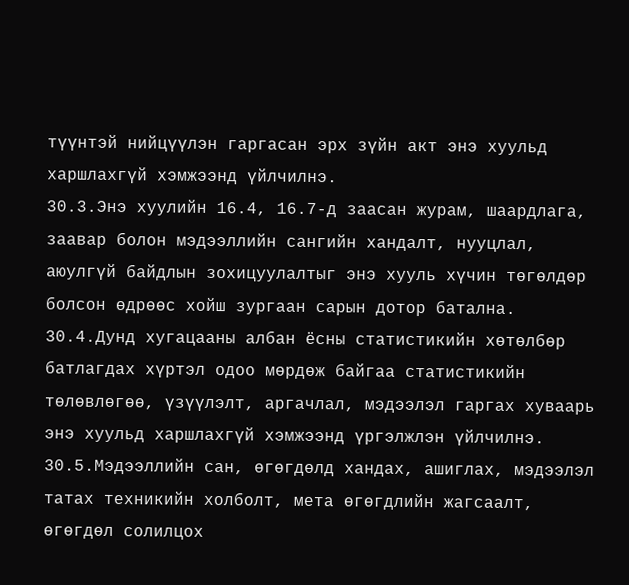түүнтэй нийцүүлэн гаргасан эрх зүйн акт энэ хуульд харшлахгүй хэмжээнд үйлчилнэ.
30.3.Энэ хуулийн 16.4, 16.7-д заасан журам, шаардлага, заавар болон мэдээллийн сангийн хандалт, нууцлал, аюулгүй байдлын зохицуулалтыг энэ хууль хүчин төгөлдөр болсон өдрөөс хойш зургаан сарын дотор батална.
30.4.Дунд хугацааны албан ёсны статистикийн хөтөлбөр батлагдах хүртэл одоо мөрдөж байгаа статистикийн төлөвлөгөө, үзүүлэлт, аргачлал, мэдээлэл гаргах хуваарь энэ хуульд харшлахгүй хэмжээнд үргэлжлэн үйлчилнэ.
30.5.Мэдээллийн сан, өгөгдөлд хандах, ашиглах, мэдээлэл татах техникийн холболт, мета өгөгдлийн жагсаалт, өгөгдөл солилцох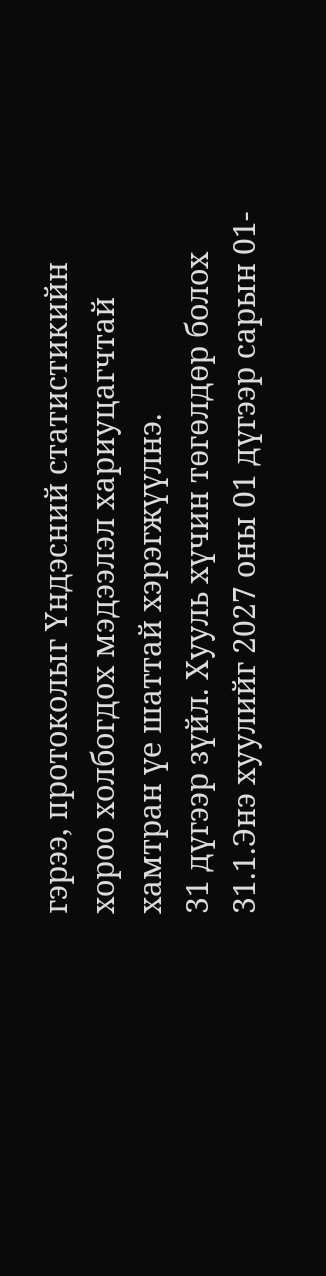гэрээ, протоколыг Үндэсний статистикийн хороо холбогдох мэдээлэл хариуцагчтай хамтран үе шаттай хэрэгжүүлнэ.
31 дүгээр зүйл. Хууль хүчин төгөлдөр болох
31.1.Энэ хуулийг 2027 оны 01 дүгээр сарын 01-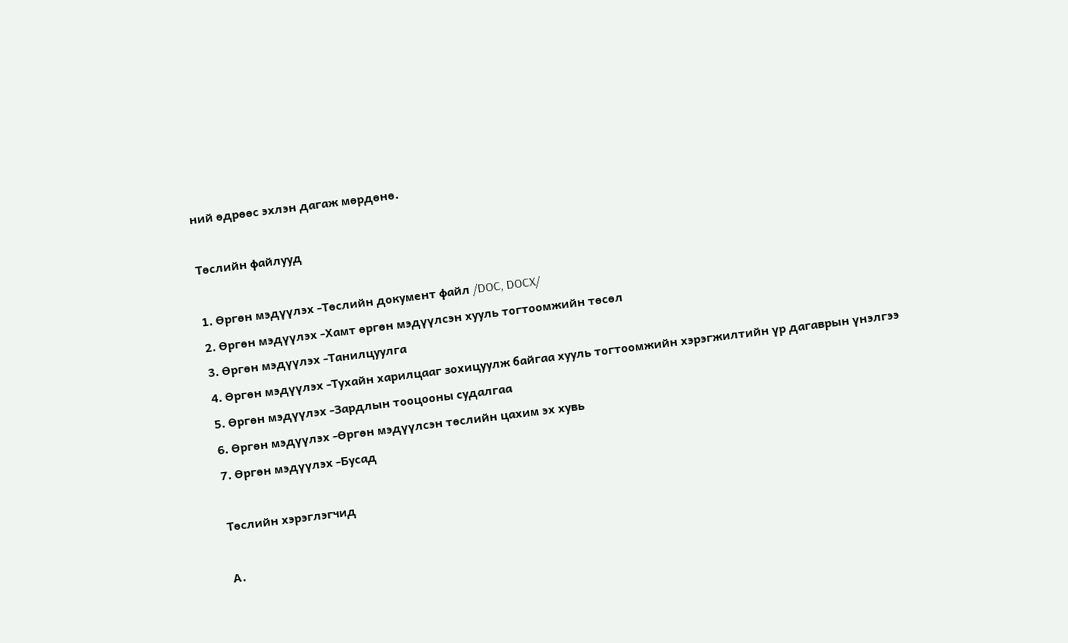ний өдрөөс эхлэн дагаж мөрдөнө.

Төслийн файлууд

1. Өргөн мэдүүлэх -Төслийн документ файл /DOC, DOCX/
2. Өргөн мэдүүлэх -Хамт өргөн мэдүүлсэн хууль тогтоомжийн төсөл
3. Өргөн мэдүүлэх -Танилцуулга
4. Өргөн мэдүүлэх -Тухайн харилцааг зохицуулж байгаа хууль тогтоомжийн хэрэгжилтийн үр дагаврын үнэлгээ
5. Өргөн мэдүүлэх -Зардлын тооцооны судалгаа
6. Өргөн мэдүүлэх -Өргөн мэдүүлсэн төслийн цахим эх хувь
7. Өргөн мэдүүлэх -Бусад

Төслийн хэрэглэгчид

А.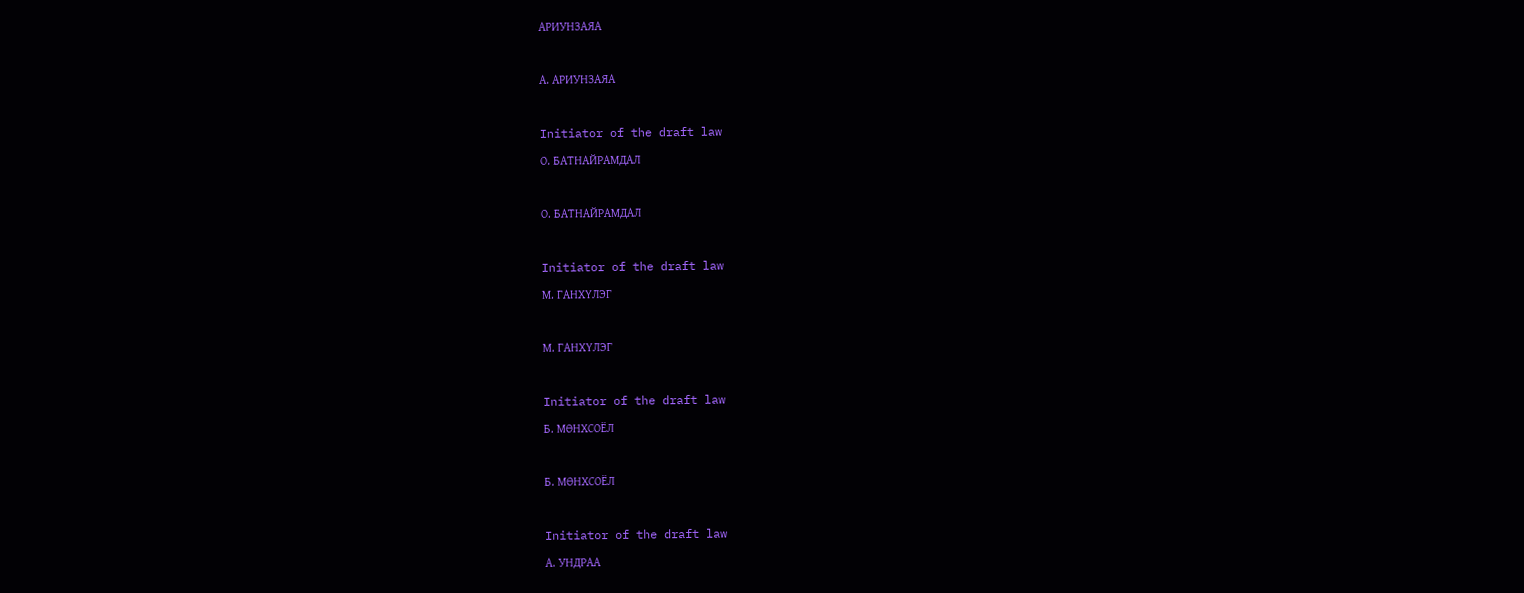АРИУНЗАЯА

А. АРИУНЗАЯА

Initiator of the draft law
О. БАТНАЙРАМДАЛ

О. БАТНАЙРАМДАЛ

Initiator of the draft law
М. ГАНХҮЛЭГ

М. ГАНХҮЛЭГ

Initiator of the draft law
Б. МӨНХСОЁЛ

Б. МӨНХСОЁЛ

Initiator of the draft law
А. УНДРАА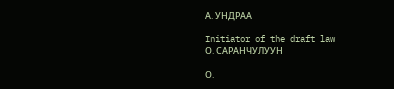А. УНДРАА

Initiator of the draft law
О. САРАНЧУЛУУН

О.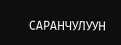САРАНЧУЛУУН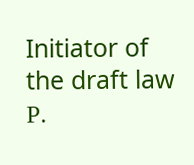Initiator of the draft law
Р.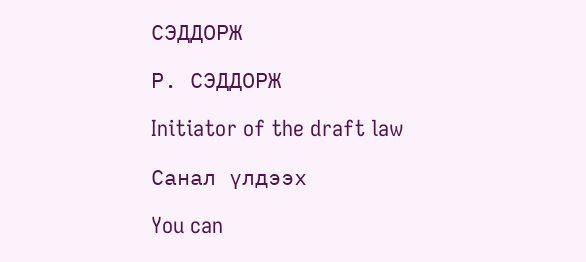СЭДДОРЖ

Р. СЭДДОРЖ

Initiator of the draft law

Санал үлдээх

You can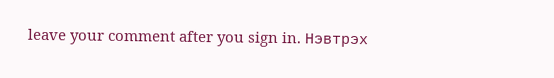leave your comment after you sign in. Нэвтрэх